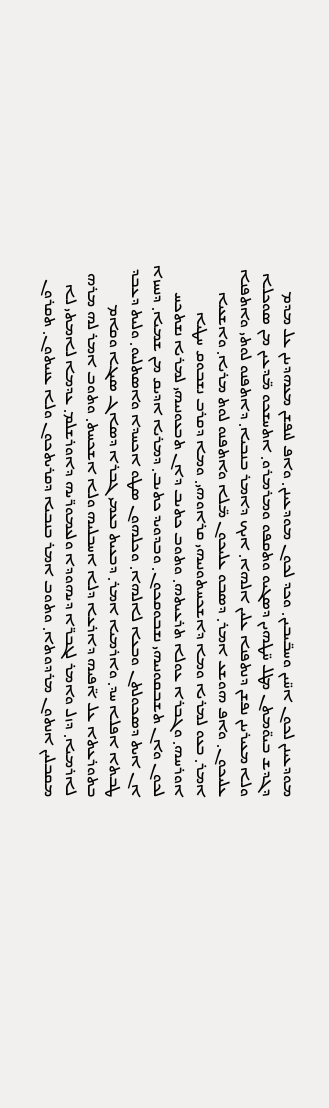ܡܘܕܥܝܢܢ ܠܟܘܢ ܐܚ̈ܝܢ ܘܚܒ̈ܝܒܝܢ܂ ܘܟܕ ܠܟܘܢ ܡܘܕܥܝܢܢ܂ ܘܐܦ ܠܢܦܫܢ ܡܥܗܕܝܢܢ ܥܠ ܡܕܡ ܕܓܕܫ ܒܝܘ̈ܡܬܢ ܡܛܠ ܚ̈ܛܗܝܢ ܕܣܓܝܘ ܘܬܩܦܘ ܘܡܪܡܪܘ܂ ܐܬܚܫܟܘ ܡ̈ܕܥܝܢ ܡܢ ܣܘܟܠܐ ܘܠܐ ܡܥܝܪܝܢܢ ܢܦܫܢ ܕܢܬܦܢܐ ܥܠܝܢ ܐܠܗܐ܂ ܐܝܟ ܕܐܡܪ ܒܢܒܝܐ܂ ܕܐܬܦܢܘ ܠܘܬܝ ܘܐܬܦܢܐ ܥܠܝܟܘܢ܂ ܘܐܦ ܗܘܫܥ ܐܡܪ܂ ܕܣܒܘ ܥܠܝܟܘܢ ܡ̈ܠܐ ܘܐܬܦܢܘ ܠܘܬ ܡܪܝܐ܂ ܘܐܫܥܝܐ ܐܡܪ܂ ܒܥܘ ܠܡܪܝܐ ܘܡܐ ܕܐܫܟܚܬܘܢܝܗܝ ܩܪܐܘܗܝ܂ ܘܡܐ ܕܩܪܒ ܢܫܒܘܩ ܚܛܝܐ ܐܘܪܚܗ܂ ܘܓܒܪܐ ܥܘܠܐ ܬܪܥܝܬܗ܂ ܘܬܘܒ ܟܬܝܒ ܕܐܢ ܬܒܥܘܢܝܗܝ ܠܡܪܝܐ ܢܫܬܟܚ ܠܟܘܢ ܘܐܢ ܬܫܒܩܘܢܝܗܝ ܢܫܒܘܩܟܘܢ܂ ܘܒܕܘܝܕ ܟܬܝܒ܂ ܕܡܪܝܐ ܐܕܝܩ ܡܢ ܫܡܝܐ܂ ܕܢܚܙܐ ܐܢ ܐܝܬ ܕܣܟܘܠܬܢ ܘܒܥܐ ܠܐܠܗܐ܂ ܘܟܠܗܘܢ ܣܛܘ ܐܟܚܕܐ ܘܐܣܬܠܝܘ܂ ܘܠܝܬ ܕܥܒܕ ܛܒܬܐ ܐܦܠܐ ܚܕ܂ ܘܐܪܡܝܐ ܐܡܪ܂ ܕܒܥܝܬ ܒܥܡܝ ܓܒܪܐ ܕܣܐܓ ܣܝܓܐ ܘܩܐܡ ܒܬܘܪܥܬܐ ܥܠ ܐ̈ܦܝܗ ܕܐܪܥܐ ܕܠܐ ܐܚܒܠܝܗ ܘܠܐ ܐܫܟܚܬ܂ ܘܬܘܒ ܐܡܪ ܠܗ ܡܪܗ ܠܐܪܡܝܐ܂ ܕܙܠ ܘܐܡܪ ܠܓܒܪ̈ܐ ܕܝܗܘܕܐ ܘܠܥܡܘܪ̈ܝܗ ܕܐܘܪܫܠܡ܂ ܥܕܡܐ ܠܐܡܬܝ ܠܐ ܡܩܒܠܝܢ ܐܢܬܘܢ ܡܪܕܘܬܐ܂ ܘܬܘܒ ܐܡܪ ܒܢܒܝܐ ܕܩܪܝܬܟܘܢ ܘܠܐ ܥܢܝܬܘܢ܂ ܬܩܪܘܢ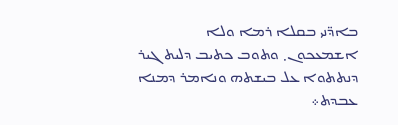ܒܐܕ̈ܢܝ ܒܩܠܐ ܪܡܐ ܘܠܐ ܐܫܡܥܟܘܢ܂ ܘܬܘܒ ܟܬܝܒ ܕܠܝܬ ܓܝܪ ܕܢܬܬܘܐ ܥܠ ܒܝܫܬܗ ܘܢܐܡܪ ܕܡܢܐ ܥܒܕܬ܀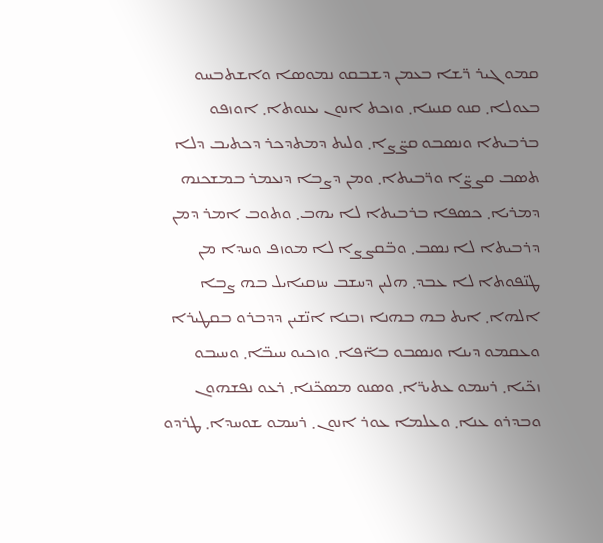ܩܡܘ ܓܝܪ ܪ̈ܫܐ ܒܥܡܢ ܕܫܒܩܘ ܢܡܘܣܐ ܘܐܫܬܒܚܘ ܒܥܘܠܐ܂ ܩܢܘ ܩܢܝܢܐ܂ ܘܙܟܬ ܐܢܘܢ ܝܥܢܘܬܐ܂ ܐܘܙܦܘ ܒܪܒܝܬܐ ܘܢܣܒܘ ܩܨ̈ܨܐ܂ ܘܠܝܬ ܕܡܬܕܟܪ ܕܟܬܝܒ ܕܠܐ ܬܣܒ ܩܨܨ̈ܐ ܘܪ̈ܒܝܬܐ܂ ܘܡܢ ܕܨܒܐ ܕܢܥܡܪ ܒܡܫܟܢܗ ܕܡܪܝܐ܂ ܟܣܦܐ ܒܪܒܝܬܐ ܠܐ ܝܗܒ܂ ܘܬܘܒ ܐܡܪ ܕܡܢ ܕܪܒܝܬܐ ܠܐ ܢܣܒ܂ ܘܒ̈ܩܨܨܐ ܠܐ ܡܘܙܦ ܘܚܕܐ ܡܢ ܛܢ̈ܦܘܬܐ ܠܐ ܥܒܕ܂ ܗܠܝܢ ܕܚܫܒ ܚܙܩܝܐܝܠ ܒܗ ܨܒܐ ܐܠܗܐ܂ ܐܝܬ ܒܗ ܒܗܢܐ ܙܒܢܐ ܐܢ̈ܫܝܢ ܕܕܒܪܘ ܒܩܛܝܪܐ ܘܥܩܡܘ ܕܝܢܐ ܘܢܣܒܘ ܒܐ̈ܦܐ܂ ܘܙܟܝܘ ܚܝܒ̈ܐ܂ ܘܚܝܒܘ ܙܟ̈ܝܐ܂ ܪܚܡܘ ܥܬܝܪ̈ܐ܂ ܘܣܢܘ ܡܣܟ̈ܢܐ܂ ܪܥܘ ܢܦܫܗܘܢ ܘܒܕܪܘ ܥܢܐ܂ ܘܥܠܡܐ ܥܘܪ ܐܢܘܢ܂ ܪܚܡܘ ܫܘܚܕܐ܂ ܛܪܕܘ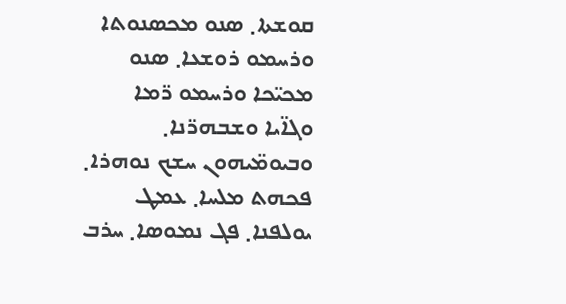ܩܘܫܬܐ܂ ܣܢܘ ܡܟܣܢܘܬܐ ܘܪܚܡܘ ܪܘܫܥܐ܂ ܣܢܘ ܡܟܝ̈ܟܐ ܘܪܚܡܘ ܪ̈ܡܐ ܘܓܐ̈ܝܐ ܘܫܒܗܪ̈ܢܐ܂ ܘܒܝܘܡ̈ܝܗܘܢ ܚܫܟ ܢܘܗܪܐ܂ ܦܟܗܬ ܡܠܚܐ܂ ܥܡܛ ܝܘܠܦܢܐ܂ ܦܓ ܢܡܘܣܐ܂ ܚܪܒ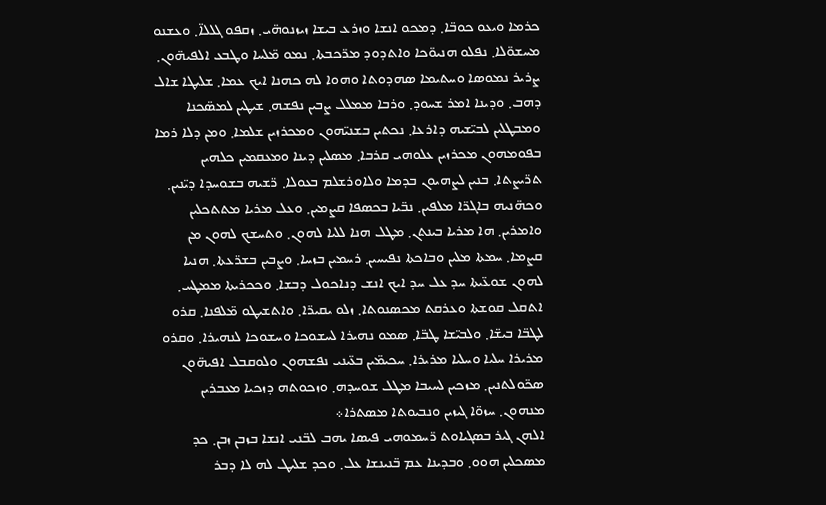ܟܪܡܐ ܘܝܥܘ ܟܘܒ̈ܐ܂ ܕܡܟܘ ܐܢܫܐ ܘܙܪܥ ܒܝܫܐ ܙܝܙܢܘܗ̈ܝ܂ ܙܩܦܘ ܓܠܠܐ̈܂ ܘܥܫܢܘ ܡܚܫܘ̈ܠܐ܂ ܢܦܠܘ ܗܢܝܘ̈ܟܐ ܘܐܬܕܘܕ ܡܪ̈ܟܒܬܐ܂ ܢܡܘ ܡ̈ܠܚܐ ܘܛܒܥ ܐܠܦܝܗ̈ܘܢ܂ ܨܪܝܪ ܢܡܘܣܐ ܘܚܬܝܡܐ ܣܗܕܘܬܐ ܘܗܘܐ ܠܗ ܟܗܢܐ ܐܝܟ ܥܡܐ܂ ܫܠܝܛܐ ܫܐܠ ܕܗܒ܂ ܘܕܝܢܐ ܐܡܪ ܫܚܘܕ܂ ܘܪܒܐ ܡܡܠܠ ܨܒܝܢ ܢܦܫܗ܂ ܫܝܛܝܢ ܠܡܣ̈ܟܢܐ ܘܡܒܛܠܝܢ ܠܒܝ̈ܫܝܗ ܕܐܪܥܐ܂ ܢܟܬܝܢ ܒܫܢܝ̈ܗܘܢ ܘܡܟܪܙܝܢ ܫܠܡܐ܂ ܘܡܢ ܕܠܐ ܪܡܐ ܒܦܘܡܗܘܢ ܡܟܪܙܝܢ ܥܠܘܗܝ ܩܪܒܐ܂ ܡܣܠܝܢ ܕܝܢܐ ܘܡܥܩܡܝܢ ܟܠܗܝܢ ܬܪ̈ܝܨܬܐ܂ ܒܢܝܢ ܠܨܗܝܘܢ ܒܕܡܐ ܘܠܐܘܪܫܠܡ ܒܥܘܠܐ܂ ܪ̈ܫܝܗ ܒܫܘܚܕܐ ܕܝ̈ܢܝܢ܂ ܘܟܗ̈ܢܝܗ ܒܐܓܪ̈ܐ ܡܠܦܝܢ܂ ܢܒ̈ܝܐ ܒܟܣܦܐ ܩܨܡܝܢ܂ ܘܥܠ ܡܪܝܐ ܡܬܬܟܠܝܢ ܘܐܡܪܝܢ܂ ܗܐ ܡܪܝܐ ܒܝܢܬܢ܂ ܡܛܠ ܗܢܐ ܠܠܝܐ ܠܗܘܢ܂ ܘܬܚܫܟ ܠܗܘܢ ܡܢ ܩܨܡܐ܂ ܚܡܬܐ ܡܠܝܢ ܘܒܐܟܬܐ ܢܦܝܚܝܢ܂ ܪܚܡܝܢ ܒܙܚܐ܂ ܘܨܒܝܢ ܒܫܪ̈ܥܬܐ܂ ܗܢܝܐ ܠܗܘܢ ܫܘܥ̈ܝܬܐ ܚܕ ܥܠ ܚܕ ܐܝܟ ܐܢܫ ܕܢܐܟܘܠ ܕܒܫܐ܂ ܘܟܟܪܝܬܐ ܡܡܛܚ܂ ܐܬܩܠ ܩܘܫܬܐ ܘܥܪܩܬ ܡܟܣܢܘܬܐ܂ ܙܠܘ ܝܩܝܪ̈ܐ܂ ܘܐܬܫܝܛܘ ܡ̈ܠܦܢܐ܂ ܩܪܘ ܠܛܒ̈ܐ ܒܝܫ̈ܐ܂ ܘܠܒܝ̈ܫܐ ܛܒ̈ܐ܂ ܣܡܘ ܢܗܝܪܐ ܠܚܫܘܟܐ ܘܚܫܘܟܐ ܠܢܗܝܪܐ܂ ܘܩܪܘ ܡܪܝܪܐ ܚܠܝܐ ܘܚܠܝܐ ܡܪܝܪܐ܂ ܚܟܝܡ̈ܝܢ ܒܥ̈ܝܢܝ ܢܦܫܗܘܢ ܘܠܘܩܒܠ ܐܦܝܗ̈ܘܢ ܣܟ̈ܘܠܬܢܝܢ܂ ܡܙܟܝܢ ܠܚܝܒܐ ܡܛܠ ܫܘܚܕܗ܂ ܘܙܟܘܬܗ ܕܙܟܝܐ ܡܥܒܪܝܢ ܡܢܗܘܢ܂ ܚܙܘ̈ܐ ܓܝܙܝܢ ܘܢܒܝܘܬܐ ܡܣܬܪܐ܀
ܐܠܗܢ ܓܝܪ ܒܣܓܝܐܘܬ ܪ̈ܚܡܘܗܝ ܦܝܣܐ ܝܗܒ ܠܒ̈ܢܝ ܐܢܫܐ ܒܙܒܢ ܙܒܢ܂ ܟܕ ܡܣܟܠܝܢ ܗܘܘ܂ ܘܒܕܝܢܐ ܥܡ ܒ̈ܢܝܢܫܐ ܥܠ܂ ܘܟܕ ܫܠܝܛ ܠܗ ܠܐ ܕܒܪ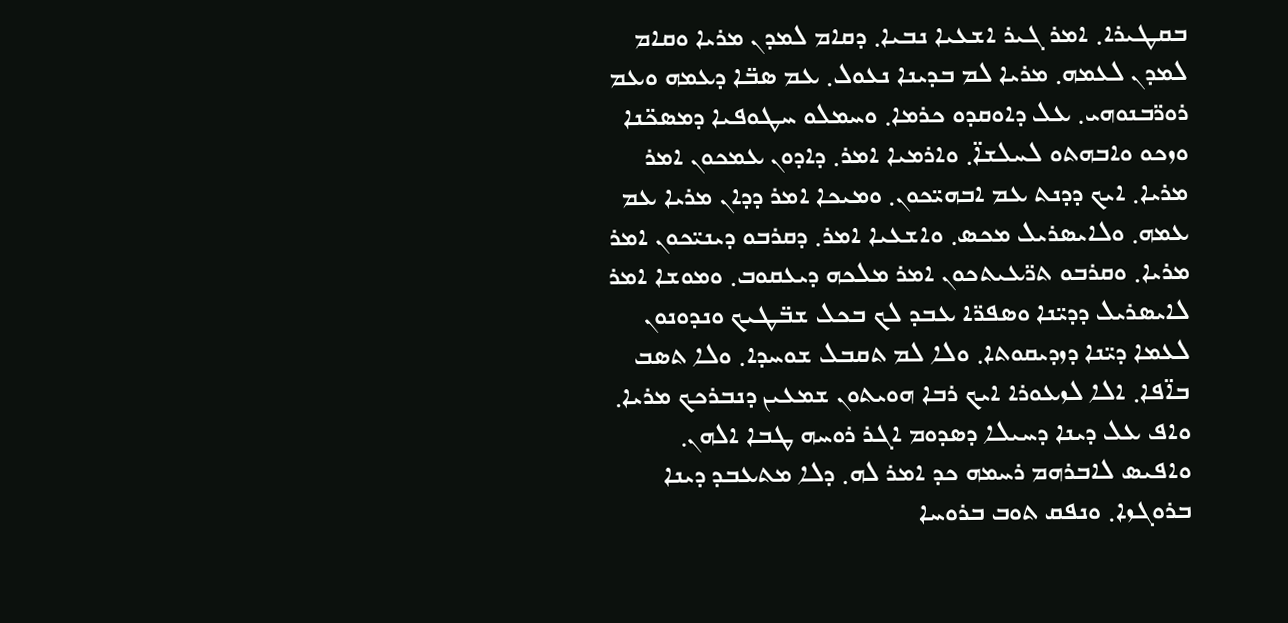ܒܩܛܝܪܐ܂ ܐܡܪ ܓܝܪ ܐܫܥܝܐ ܢܒܝܐ܂ ܕܩܐܡ ܠܡܕܢ ܡܪܝܐ ܘܩܐܡ ܠܡܕܢ ܠܥܡܗ܂ ܡܪܝܐ ܠܡ ܒܕܝܢܐ ܢܥܘܠ܂ ܥܡ ܣܒ̈ܐ ܕܥܡܗ ܘܥܡ ܪܘܪ̈ܒܢܘܗܝ܂ ܥܠ ܕܐܘܩܕܘ ܟܪܡܐ܂ ܘܚܡܠܘ ܚܛܘܦܝܐ ܕܡܣܟ̈ܢܐ ܘܙܟܘ ܘܐܒܗܬܘ ܠܚܠܫܐ̈܂ ܘܐܪܡܝܐ ܐܡܪ܂ ܕܐܕܘܢ ܥܡܟܘܢ ܐܡܪ ܡܪܝܐ܂ ܐܝܟ ܕܕܢܬ ܥܡ ܐܒܗܝ̈ܟܘܢ܂ ܘܡܝܟܐ ܐܡܪ ܕܕܐܢ ܡܪܝܐ ܥܡ ܥܡܗ܂ ܘܠܐܝܣܪܝܠ ܡܟܣ܂ ܘܐܫܥܝܐ ܐܡܪ܂ ܕܩܪܒܘ ܕܝܢܝ̈ܟܘܢ ܐܡܪ ܡܪܝܐ܂ ܘܩܪܒܘ ܬܪ̈ܥܝܬܟܘܢ ܐܡܪ ܡܠܟܗ ܕܝܥܩܘܒ܂ ܘܡܘܫܐ ܐܡܪ ܠܐܝܣܪܝܠ ܕܕܝ̈ܢܐ ܘܣܦܪ̈ܐ ܥܒܕ ܠܟ ܒܟܠ ܫܒ̈ܛܝܟ ܘܢܕܘܢܘܢ ܠܥܡܐ ܕܝ̈ܢܐ ܕܙܕܝܩܘܬܐ܂ ܘܠܐ ܠܡ ܬܩܒܠ ܫܘܚܕܐ܂ ܘܠܐ ܬܣܒ ܒܐ̈ܦܐ܂ ܐܠܐ ܠܙܥܘܪܐ ܐܝܟ ܪܒܐ ܗܘܝܬܘܢ ܫܡܥܝܢ ܕܢܒܪܟܟ ܡܪܝܐ܂ ܘܐܦ ܥܠ ܕܝܢܐ ܕܚܝܠܐ ܕܣܕܘܡ ܐܓܪ ܪܘܚܗ ܛܒܐ ܐܠܗܢ܂ ܘܐܦܝܣ ܠܐܒܪܗܡ ܪܚܡܗ ܟܕ ܐܡܪ ܠܗ܂ ܕܠܐ ܡܬܥܒܕ ܕܝܢܐ ܒܪܘܓܙܐ܂ ܘܢܦܩ ܬܘܒ ܒܪܘܚܐ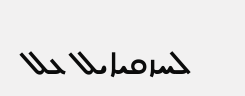ܠܚܙܩܝܐܝܠ ܥܠ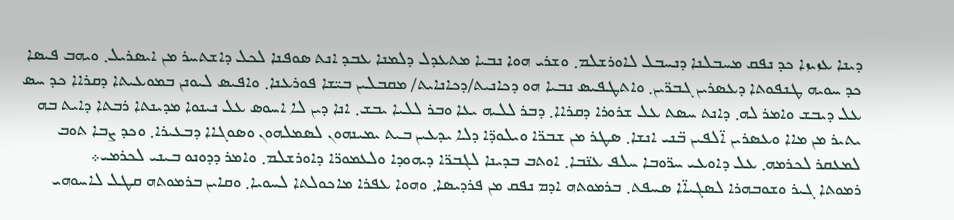ܕܝܢܐ ܥܙܝܙܐ ܟܕ ܢܦܩ ܡܚܒܠܢܐ ܕܢܚܒܠ ܠܐܘܪܫܠܡ܂ ܘܫܪܝ ܗܘܐ ܢܒܝܐ ܡܬܥܕܠ ܕܠܡܢܐ ܥܒܕ ܐܢܬ ܣܘܦܢܐ ܠܟܠ ܕܐܫܬܚܪ ܡܢ ܐܝܣܪܝܠ܂ ܘܝܗܒ ܦܝܣܐ ܟܕ ܚܘܝܗ ܛܢܦܘܬܐ ܕܥܣܪܝܢ ܓܒܪ̈ܝܢ܂ ܘܐܬܛܦܝܣ ܢܒܝܐ ܗܘ ܕܟܐܢܝܬ/ܕܟܐܢܐܝܬ/ ܡܩܒܠܝܢ ܒܝ̈ܫܐ ܦܘܪܥܢܐ܂ ܘܐܦܝܣ ܠܝܘܢܢ ܒܡܘܥܝܬܐ ܕܩܪܐܐ ܟܕ ܚܣ ܥܠ ܕܝܒܫ ܘܐܡܪ ܠܗ܂ ܕܐܢܬ ܚܣܬ ܥܠ ܫܪܘܪܐ ܕܩܪܐܐ܂ ܕܒܪ ܠܠܝܗ ܝܥܐ ܘܒܪ ܠܠܝܐ ܝܒܫ܂ ܐܢܐ ܕܝܢ ܠܐ ܐܚܘܣ ܥܠ ܢܝܢܘܐ ܡܕܝܢܬܐ ܪܒܬܐ ܕܐܝܬ ܒܗ ܝܬܝܪ ܡܢ ܡܐܐ ܘܥܣܪܝܢ ܐ̈ܠܦܝܢ ܒ̈ܢܝ ܐܢܫܐ܂ ܣܛܪ ܡܢ ܫܒܪ̈ܐ ܘܝܠܘܕ̈ܐ ܕܠܐ ܝܕܥܝܢ ܒܝܬ ܝܡܝܢܗܘܢ ܠܣܡܠܗܘܢ ܘܣܘܓܐܐ ܕܒܥܝܪܐ܂ ܘܟܕ ܨܒܐ ܬܘܒ ܠܡܥܩܪ ܠܟܪܡܗ܂ ܥܠ ܕܐܘܥܝ ܚܪ̈ܘܒܐ ܚܠܦ ܥܢ̈ܒܐ܂ ܐܘܬܒ ܒܕܝܢܐ ܠܓܒܪ̈ܐ ܕܝܗܘܕܐ ܘܠܥܡܘܪ̈ܐ ܕܐܘܪܫܠܡ܂ ܘܐܡܪ ܕܕܘܢܘ ܒܝܢܝ ܠܟܪܡܝ܀
ܪܡܘܬܐ ܓܝܪ ܘܫܘܒܗܪܐ ܠܣܓܝܐ̈ܐ ܣܚܦܬ܂ ܒܪܡܘܬܗ ܐܕܡ ܢܦܩ ܡܢ ܦܪܕܝܣܐ܂ ܘܗܘܐ ܥܦܪܐ ܡܐܟܘܠܬܐ ܠܚܘܝܐ܂ ܘܩܐܝܢ ܒܪܡܘܬܗ ܩܛܠ ܠܐܚܘܗܝ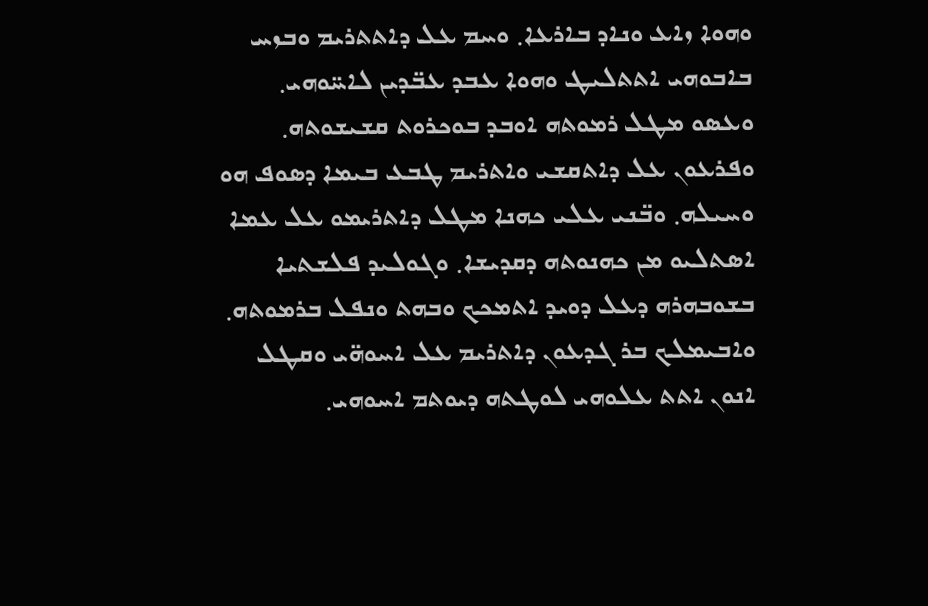ܘܗܘܐ ܙܐܥ ܘܢܐܕ ܒܐܪܥܐ܂ ܘܚܡ ܥܠ ܕܐܬܬܪܝܡ ܘܒܙܚ ܒܐܒܘܗܝ ܐܬܬܠܝܛ ܘܗܘܐ ܥܒܕ ܥܒ̈ܕܝܢ ܠܐܚ̈ܘܗܝ܂ ܘܥܣܘ ܡܛܠ ܪܡܘܬܗ ܐܘܒܕ ܒܘܟܪܘܬ ܩܫܝܫܘܬܗ܂ ܘܦܪܥܘܢ ܥܠ ܕܐܬܩܫܝ ܘܐܬܪܝܡ ܛܒܥ ܒܝܡܐ ܕܣܘܦ ܗܘ ܘܚܝܠܗ܂ ܘܒ̈ܢܝ ܥܠܝ ܟܗܢܐ ܡܛܠ ܕܐܬܪܝܡܘ ܥܠ ܥܡܐ ܐܣܬܠܝܘ ܡܢ ܟܗܢܘܬܗ ܕܩܕܝܫܐ܂ ܘܓܘܠܝܕ ܦܠܫܬܝܐ ܒܫܘܒܗܪܗ ܕܥܠ ܕܘܝܕ ܐܬܡܟܟ ܘܒܗܬ ܘܢܦܠ ܒܪܡܘܬܗ܂ ܘܐܒܝܡܠܟ ܒܪ ܓܕܥܘܢ ܕܐܬܪܝܡ ܥܠ ܐܚܘܗ̈ܝ ܘܩܛܠ ܐܢܘܢ ܐܬܬ ܥܠܘܗܝ ܠܘܛܬܗ ܕܝܘܬܡ ܐܚܘܗܝ܂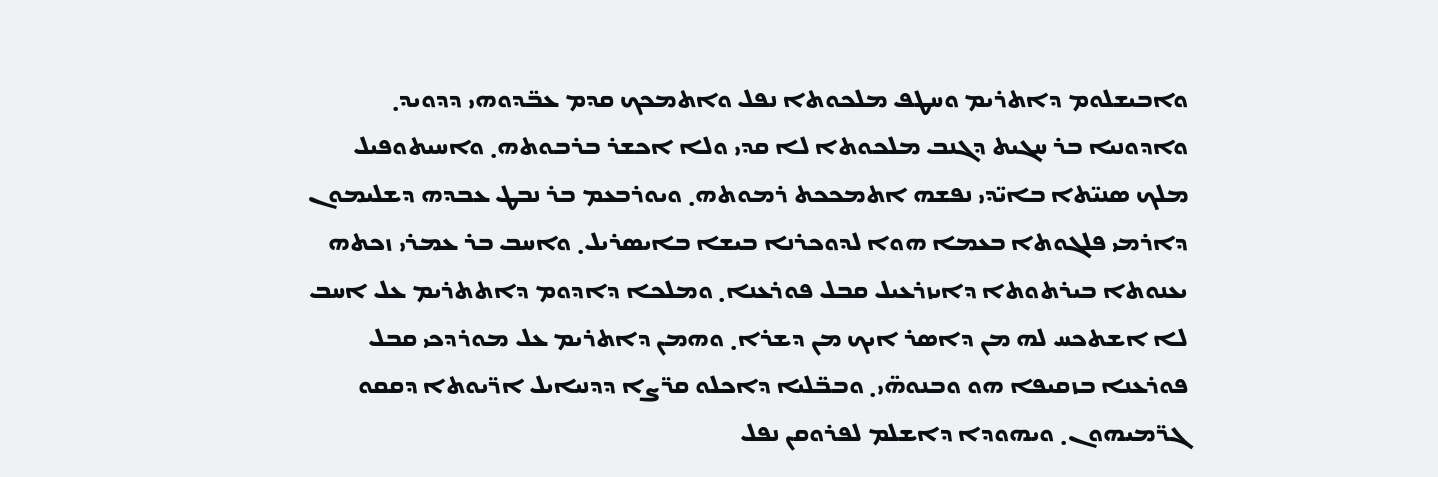ܘܐܒܝܫܠܘܡ ܕܐܬܪܝܡ ܘܚܛܦ ܡܠܟܘܬܐ ܢܦܠ ܘܐܬܡܟܟ ܩܕܡ ܥܒ̈ܕܘܗܝ ܕܕܘܝܕ܂ ܘܐܕܘܢܝܐ ܒܪ ܚܓܝܬ ܕܓܢܒ ܡܠܟܘܬܐ ܠܐ ܩܕܝ ܘܠܐ ܐܟܫܪ ܒܪܒܘܬܗ܂ ܘܐܚܝܬܘܦܝܠ ܡܠܟ ܣܢܝ̈ܬܐ ܒܐܝ̈ܕܝ ܢܦܫܗ ܐܬܡܟܟܬ ܪܡܘܬܗ܂ ܘܝܘܪܒܥܡ ܒܪ ܢܒܛ ܥܒܕܗ ܕܫܠܝܡܘܢ ܕܐܪܡܝ ܦܠܓܘܬܐ ܒܥܡܐ ܗܘܐ ܠܕܘܟܪܢܐ ܒܝܫܐ ܒܐܝܣܪܝܠ܂ ܘܐܚܒ ܒܪ ܥܡܪܝ ܙܟܬܗ ܝܥܢܘܬܐ ܒܝܪܬܘܬܐ ܕܐܝܙܪܥܝܠ ܩܒܠ ܦܘܪܥܢܐ܂ ܘܡܠܟܐ ܕܐܕܘܡ ܕܐܬܬܪܝܡ ܥܠ ܐܚܒ ܠܐ ܐܫܬܟܚ ܠܗ ܡܢ ܕܐܣܪ ܐܝܟ ܡܢ ܕܫܪܐ܂ ܘܗܡܢ ܕܐܬܪܝܡ ܥܠ ܡܘܪܕܟܝ ܩܒܠ ܦܘܪܥܢܐ ܒܙܩܝܦܐ ܗܘ ܘܒܢܘܗ̈ܝ܂ ܘܒܒ̈ܠܝܐ ܕܐܟܠܘ ܩܪ̈ܨܐ ܕܕܢܝܐܝܠ ܐܪ̈ܝܘܬܐ ܕܩܩܘ ܓܪ̈ܡܝܗܘܢ܂ ܘܝܗܘܕܐ ܕܐܫܠܡ ܠܦܪܘܩܢ ܢܦܠ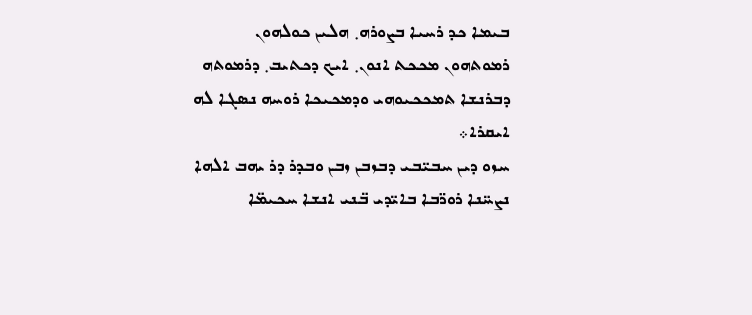ܒܝܡܐ ܟܕ ܪܚܝܐ ܒܨܘܪܗ܂ ܗܠܝܢ ܟܘܠܗܘܢ ܪܡܘܬܗܘܢ ܡܟܟܬ ܐܢܘܢ܂ ܐܝܟ ܕܟܬܝܒ܂ ܕܪܡܘܬܗ ܕܒܪܢܫܐ ܬܡܟܟܝܘܗܝ ܘܕܡܟܝܟܐ ܪܘܚܗ ܢܣܓܐ ܠܗ ܐܝܩܪܐ܀
ܚܙܘ ܕܝܢ ܚܒܝ̈ܒܝ ܕܒܙܒܢ ܙܒܢ ܘܒܕܪ ܕܪ ܝܗܒ ܐܠܗܐ ܢܨܚ̈ܢܐ ܪܘܪ̈ܒܐ ܒܐܝ̈ܕܝ ܒ̈ܢܝ ܐܢܫܐ ܚܟܝܡ̈ܐ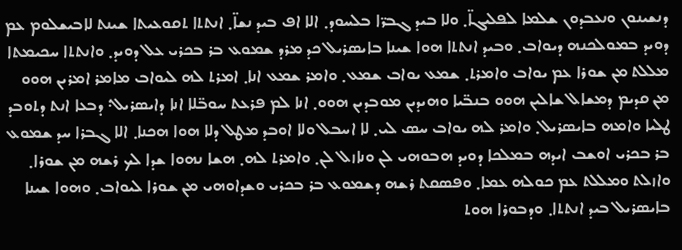ܕܢܫܝܢܘܢ ܘܢܥܒܕܘܢ ܫܠܡܐ ܠܦܠܝܓܐ̈܂ ܘܠܐ ܒܝܕ ܓܒܪ̈ܐ ܒܠܚܘܕ܂ ܐܠܐ ܐܦ ܒܝܕ ܢܫܐ̈܂ ܐܢܬܬܐ ܬܩܘܥܝܬܐ ܫܝܢܬ ܠܐܒܝܫܠܘܡ ܥܡ ܕܘܝܕ ܒܡܘܠܟܢܗ ܕܝܘܐܒ܂ ܘܒܝܕ ܐܢܬܬܐ ܗܘܐ ܫܝܢܐ ܒܐܝܣܪܝܠ ܟܕ ܡܪܕ ܫܡܘܥ ܒܪ ܒܟܪܝ ܥܠ ܕܘܝܕ܂ ܘܐܢܬܬܐ ܚܟܝܡܬܐ ܡܠܠܬ ܡܢ ܫܘܪܐ ܥܡ ܝܘܐܒ ܘܐܡܪܬ܂ ܫܡܥ ܝܘܐܒ ܫܡܥ܂ ܘܐܡܪ ܫܡܥ ܐܢܐ܂ ܐܡܪܬ ܠܗ ܠܝܘܐܒ ܡܐܡܪ ܐܡܪܝܢ ܗܘܘ ܡܢ ܩܕܝܡ ܕܡܫܐܠ ܫܐܠܝܢ ܗܘܘ ܒܢܒ̈ܝܐ ܘܗܝܕܝܢ ܡܘܒܕܝܢ ܗܘܘ܂ ܐܢܐ ܠܡ ܦܪܥܬ ܚܘܒ̈ܠܐ ܐܢܐ ܕܐܝܣܪܝܠ܃ ܕܒܥܐ ܐܢܬ ܕܬܘܒܕ ܛܠܝܐ ܘܐܡܗ ܒܐܝܣܪܝܠ܂ ܘܐܡܪ ܠܗ ܝܘܐܒ ܚܣ ܠܝ܂ ܠܐ ܐܚܒܠ ܘܠܐ ܐܘܒܕ ܡܛܠ ܕܠܐ ܗܘܐ ܗܟܢܐ܂ ܐܠܐ ܓܒܪܐ ܚܕ ܫܡܘܥ ܒܪ ܒܟܪܝ ܐܘܫܒ ܐܝܕܗ ܒܡܠܟܐ ܕܘܝܕ ܗܒܘܗܝ ܠܢ ܘܢܐܙܠ ܠܢ܂ ܘܐܡܪܬ ܠܗ܂ ܗܫܐ ܢܗܘܐ ܫܕܐ ܠܟ ܪܫܗ ܡܢ ܫܘܪܐ܂ ܘܐܙܠܬ ܘܡܠܠܬ ܥܡ ܟܘܠܗ ܥܡܐ܂ ܘܦܣܩܬ ܪܫܗ ܕܫܡܘܥ ܒܪ ܒܟܪܝ ܘܫܕܐܘܗܝ ܡܢ ܫܘܪܐ ܠܝܘܐܒ܂ ܘܗܘܐ ܫܝܢܐ ܒܐܝܣܪܝܠ ܒܝܕ ܐܢܬܬܐ܂ ܘܕܒܘܪܐ ܗܘܬ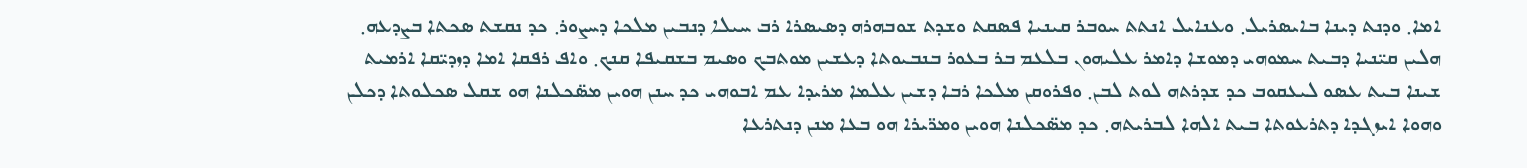ܐܡܐ܂ ܘܕܢܬ ܕܝܢܐ ܒܐܝܣܪܝܠ܂ ܘܥܢܐܝܠ ܐܢܬܬ ܚܘܒܪ ܩܝܢܝܐ ܦܣܩܬ ܘܫܕܬ ܫܘܒܗܪܗ ܕܣܝܣܪܐ ܪܒ ܚܝܠܐ ܕܢܒܝܢ ܡܠܟܐ ܕܚܨܘܪ܂ ܟܕ ܢܩܫܬ ܣܟܬܐ ܒܨܕܥܗ܂ ܗܠܝܢ ܩܝ̈ܢܝܐ ܕܒܝܬ ܚܡܘܗܝ ܕܡܘܫܐ ܕܐܡܪ ܥܠܝܗܘܢ ܒܠܥܡ ܒܪ ܒܥܘܪ ܒܢܒܝܘܬܐ ܕܥܫܝܢ ܡܘܬܒܟ ܘܣܝܡ ܒܫܩܝܦܐ ܩܢܟ܂ ܘܐܦ ܪܦܩܐ ܐܡܐ ܕܙܕܝ̈ܩܐ ܐܪܡܝܬ ܫܝܢܐ ܒܝܬ ܥܣܘ ܠܝܥܩܘܒ ܟܕ ܫܕܪܬܗ ܠܘܬ ܠܒܢ܂ ܘܦܪܘܩܢ ܡܠܟܐ ܪܒܐ ܕܫܝܢ ܥܠܡܐ ܡܪܝܕܐ ܥܡ ܐܒܘܗܝ ܟܕ ܚܢܢ ܗܘܝܢ ܡܣ̈ܟܠܢܐ ܗܘ ܫܩܠ ܣܟܠܘܬܐ ܕܟܠܢ ܘܗܘܐ ܐܝܙܓܕܐ ܕܬܪܥܘܬܐ ܒܝܬ ܐܠܗܐ ܠܒܪܝܬܗ܂ ܟܕ ܡܣ̈ܟܠܢܐ ܗܘܝܢ ܘܡܪ̈ܝܪܐ ܗܘ ܒܥܐ ܡܢܢ ܕܢܬܪܥܐ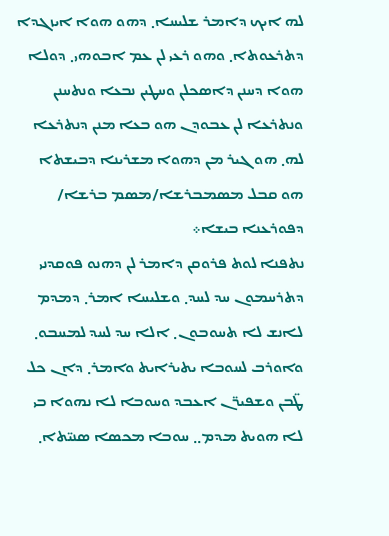ܠܗ ܐܝܟ ܕܐܡܪ ܫܠܝܚܐ܂ ܕܗܘ ܗܘܐ ܐܝܙܓܕܐ ܕܬܪܥܘܬܐ܂ ܘܗܘ ܪܥܝ ܠܢ ܥܡ ܐܒܘܗܝ܂ ܕܘܠܐ ܗܘܐ ܕܚܢܢ ܕܐܣܟܠܢ ܘܚܛܝܢ ܢܒܥܐ ܘܢܬܚܢܢ ܘܢܬܪܥܐ ܠܢ ܥܒܘܕܢ ܗܘ ܒܥܐ ܡܢܢ ܕܢܬܪܥܐ ܠܗ܂ ܗܘ ܓܝܪ ܡܢ ܕܗܘܐ ܡܫܪܝܢܐ ܕܒܝܫܬܐ ܗܘ ܩܒܠ ܡܣܡܒܪܫܐ/ܡܣܡ ܒܪܫܐ/ ܕܦܘܪܥܢܐ ܒܝܫܐ܀
ܢܬܦܢܐ ܠܘܬ ܦܪܘܩܢ ܕܐܡܪ ܠܢ ܕܗܢܘ ܦܘܩܕܢܝ ܕܬܪܚܡܘܢ ܚܕ ܠܚܕ܂ ܘܫܠܝܚܐ ܐܡܪ܂ ܕܡܕܡ ܠܐܢܫ ܠܐ ܬܚܘܒܘܢ܂ ܐܠܐ ܚܕ ܠܚܕ ܠܡܚܒܘ܂ ܘܐܘܪܒ ܠܚܘܒܐ ܝܬܝܪܐܝܬ ܘܐܡܪ܂ ܕܐܢ ܟܠ ܛ̈ܒܢ ܘܫܦܝܪ̈ܢ ܐܥܒܕ ܘܚܘܒܐ ܠܐ ܢܗܘܐ ܒܝ ܠܐ ܗܘܝܬ ܡܕܡ܂܂ ܚܘܒܐ ܡܟܣܐ ܣܢܝ̈ܬܐ܂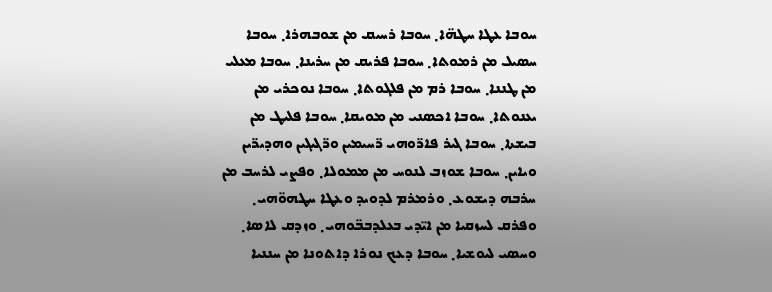ܚܘܒܐ ܥܛܐ ܚܛܗ̈ܐ܂ ܚܘܒܐ ܪܚܝܩ ܡܢ ܫܘܒܗܪܐ܂ ܚܘܒܐ ܚܣܝܠ ܡܢ ܪܡܘܬܐ܂ ܚܘܒܐ ܦܪܝܩ ܡܢ ܚܪܝܢܐ܂ ܚܘܒܐ ܡܥܠܝ ܡܢ ܛܢܢܐ܂ ܚܘܒܐ ܪܡ ܡܢ ܦܠܓܘܬܐ܂ ܚܘܒܐ ܢܘܟܪܝ ܡܢ ܝܥܢܘܬܐ܂ ܚܘܒܐ ܐܟܣܢܝ ܡܢ ܡܘܝܩܐ܂ ܚܘܒܐ ܦܠܝܛ ܡܢ ܒܝܫܬܐ܂ ܚܘܒܐ ܓܝܪ ܦܐܪ̈ܘܗܝ ܪ̈ܚܝܡܝܢ ܘܪ̈ܓܝܓܝܢ ܘܗܕܝܪ̈ܝܢ ܘܝܐܝܢ܂ ܚܘܒܐ ܫܘܙܒ ܠܢܘܚ ܡܢ ܡܡܘܠܐ܂ ܘܦܨܝ ܠܪܚܒ ܡܢ ܚܪܒܗ ܕܝܫܘܥ܂ ܘܪܡܪܡ ܠܕܘܝܕ ܘܥܛܐ ܚܛܗܘ̈ܗܝ܂ ܘܦܪܩ ܠܚܙܩܝܐ ܡܢ ܐܝ̈ܕܝ ܒܥܠܕܒܒ̈ܘܗܝ܂ ܘܙܕܩ ܠܐܣܐ܂ ܘܚܣܝ ܠܝܘܫܝܐ܂ ܚܘܒܐ ܕܥܟ ܢܘܪܐ ܕܐܬܘܢܐ ܡܢ ܚܢܢܝܐ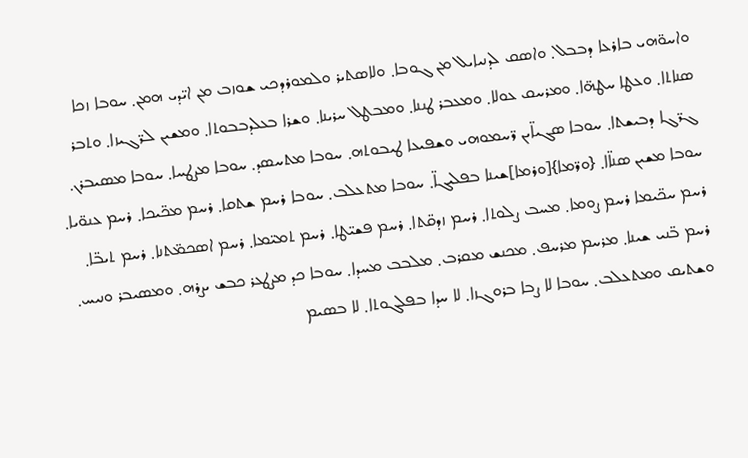ܘܐܚܘ̈ܗܝ ܒܐܪܥܐ ܕܒܒܠ܂ ܘܐܣܩ ܠܕܢܝܐܝܠ ܡܢ ܓܘܒܐ܂ ܘܠܐܣܬܝܪ ܘܠܡܘܪܕܟܝ ܫܘܙܒ ܡܢ ܐܝ̈ܕܝ ܗܡܢ܂ ܚܘܒܐ ܙܟܐ ܣܢܐܬܐ܂ ܘܥܛܐ ܚܛܗ̈ܐ܂ ܘܡܪܚܩ ܥܘܠܐ܂ ܘܡܥܒܪ ܛܢܢܐ܂ ܘܡܒܛܠ ܚܪܝܢܐ܂ ܘܫܪܐ ܒܥܠܕܒܒܘܬܐ܂ ܘܡܫܝܢ ܠܪ̈ܓܝܙܐ܂ ܘܬܒܪ ܓܪ̈ܓܐ ܕܒܝܫܬܐ܂ ܚܘܒܐ ܣܓܝܐ̈ܝܢ ܪ̈ܚܡܘܗܝ ܘܫܦܝܥܐ ܛܝܒܘܬܗ܂ ܚܘܒܐ ܡܬܚܣܕ܂ ܚܘܒܐ ܡܨܛܚܐ܂ ܚܘܒܐ ܡܣܝܒܪܢ܂ ܚܘܒܐ ܡܫܝܢ ܣܢܐ̈ܐ܂ ‍{ܘܪ̈ܡܐ‍}[ܘܪܡܐ‍]ܫܝܢܐ ܒܦܠܝܓܐ̈܂ ܚܘܒܐ ܡܬܥܠܒ܂ ܚܘܒܐ ܪܚܡ ܫܬܩܐ܂ ܪܚܡ ܡܟ̈ܝܟܐ܂ ܪܚܡ ܥܢܘ̈ܝܐ܂ ܪܚܡ ܚܟ̈ܝܡܐ ܪܚܡ ܨܘܡܐ܂ ܡܚܒ ܨܠܘܬܐ܂ ܪܚܡ ܙܕܩ̈ܬܐ܂ ܪܚܡ ܦܫܝ̈ܛܐ܂ ܪܚܡ ܬܡܝ̈ܡܐ܂ ܪܚܡ ܐܣܟܡ̈ܬܢܐ܂ ܪܚܡ ܬܝܒ̈ܐ܂ ܪܚܡ ܒ̈ܢܝ ܫܝܢܐ܂ ܡܪܚܡ ܡܪܚܦ܂ ܡܟܢܫ ܡܩܪܒ܂ ܡܠܒܒ ܡܚܕܐ܂ ܚܘܒܐ ܟܕ ܡܨܛܥܪ ܟܒܫ ܝܨܪܗ܂ ܘܡܣܝܒܪ ܘܢܝܚ܂ ܘܫܬܝܩ ܘܡܬܥܠܒ܂ ܚܘܒܐ ܠܐ ܨܒܐ ܒܪܘܓܙܐ܂ ܠܐ ܚܕܐ ܒܦܠܓܘܬܐ܂ ܠܐ ܒܣܝܡ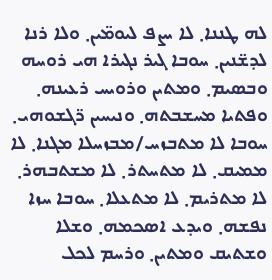ܠܗ ܛܢܢܐ܂ ܠܐ ܝܨܦ ܠܝܘܡ̈ܝܢ܂ ܘܠܐ ܪܢܐ ܠܕܫ̈ܢܝܢ܂ ܚܘܒܐ ܓܝܪ ܢܓܝܪܐ ܗܝ ܪܘܚܗ ܘܒܣܝܡ܂ ܘܡܬܝܢ ܘܪܘܝܚ ܪܥܝܢܗ܂ ܘܦܬܝܐ ܡܚܫܒܬܗ܂ ܘܢܝܚܝܢ ܪ̈ܓܫܘܗܝ܂ ܚܘܒܐ ܠܐ ܡܬܒܙܚ/ܡܒܙܚܠܐ ܡܓܢܐ܂ ܠܐ ܡܡܝܩ܂ ܠܐ ܡܬܚܬܪ܂ ܠܐ ܡܫܬܒܗܪ܂ ܠܐ ܡܬܪܝܡ܂ ܠܐ ܡܬܥܠܐ܂ ܚܘܒܐ ܚܙܐ ܢܦܫܗ܂ ܘܝܕܥ ܐܣܟܡܗ܂ ܘܫܠܐ ܘܫܬܝܩ ܘܡܬܝܢ܂ ܘܪܚܡ ܠܟܠ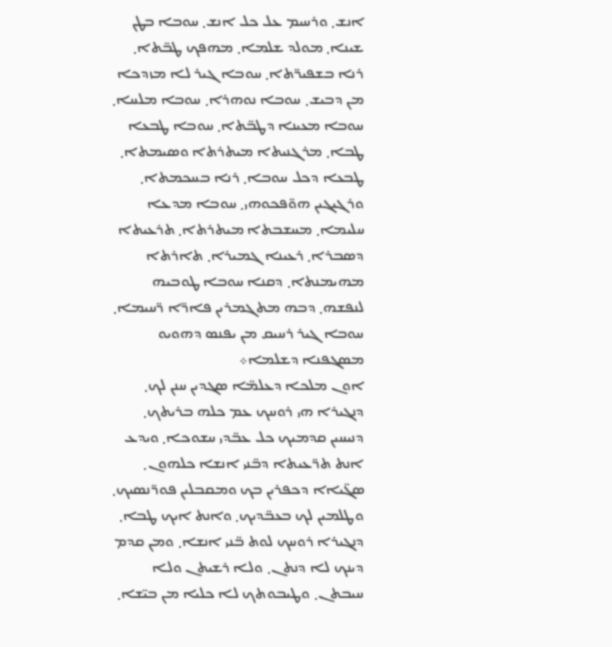ܐܢܫ܂ ܘܪܚܝܡ ܥܠ ܟܠ ܐܢܫ܂ ܚܘܒܐ ܒܛܢ ܫܝܢܐ܂ ܡܘܠܕ ܫܠܡܐ܂ ܡܗܦܟ ܛܒ̈ܬܐ܂ ܪܢܐ ܒܫܦܝܪ̈ܬܐ܂ ܚܘܒܐ ܓܝܪ ܠܐ ܡܙܕܟܐ ܡܢ ܕܒܝܫ܂ ܚܘܒܐ ܢܘܗܪܐ܂ ܚܘܒܐ ܡܠܚܐ܂ ܚܘܒܐ ܡܥܝܢܐ ܕܛܒ̈ܬܐ܂ ܚܘܒܐ ܛܒܥܐ ܛܒܐ܂ ܡܪܓܢܝܬܐ ܡܝܬܪܬܐ ܘܣܝܡܬܐ܂ ܛܒܥܐ ܕܟܠ ܚܘܒܐ܂ ܪܢܐ ܒܚܟܡܬܐ܂ ܘܪܓܝܓܝܢ ܗܘ̈ܦܟܘܗܝ܂ ܚܘܒܐ ܡܕܥܐ ܚܠܝܡܐ܂ ܡܚܫܒܬܐ ܡܝܬܪܬܐ܂ ܬܪܥܝܬܐ ܕܣܒܪܐ܂ ܪܥܝܢܐ ܓܡܝܪܐ܂ ܬܐܪܬܐ ܡܗܝܡܢܬܐ܂ ܕܩܢܐ ܚܘܒܐ ܛܘܒܝܗ ܠܢܦܫܗ܂ ܕܒܗ ܡܬܓܡܪܝܢ ܦܐܪ̈ܐ ܪ̈ܚܝܡܐ܂ ܚܘܒܐ ܓܝܪ ܪܚܝܩ ܡܢ ܝܦܢܣ ܕܗܘܝܘ ܡܣܓܦܢܐ ܕܫܠܡܐ܀
ܐܘܢ ܡܠܟܐ ܕܥܠܡ̈ܐ ܣܓܕܝܢ ܚܢܢ ܠܟ܂ ܕܢܓܝܪܐ ܗܝ ܪܘܚܟ ܥܡ ܟܠܗ ܒܪܝܬܟ܂ ܕܢܝܚܝܢ ܩܕܡܝܟ ܟܠ ܥܒ̈ܕܝ ܚܫܘܟܐ܂ ܘܝܕܥ ܐܢܬ ܬܪ̈ܥܝܬܐ ܕܒ̈ܢܝ ܐܢܫܐ ܟܠܗܘܢ܂ ܣܓ̈ܝܐܐ ܕܟܦܪܝܢ ܒܟ ܘܡܩܒܠܝܢ ܦܘܪ̈ܢܣܝܟ܂ ܘܛܠܡܝܢ ܠܟ ܒܥܒ̈ܕܝܟ܂ ܘܐܢܬ ܐܝܟ ܛܒܐ܂ ܕܢܓܝܪܐ ܪܘܚܟ ܠܘܬ ܒ̈ܢܝ ܐܢܫܐ܂ ܘܡܢ ܩܕܡ ܕܝܢܟ ܠܐ ܕܢܬܢ܂ ܘܠܐ ܪܫܝܬܢ ܘܠܐ ܚܝܒܬܢ܂ ܘܛܝܒܘܬܟ ܠܐ ܟܠܝܐ ܡܢ ܒܝ̈ܫܐ܂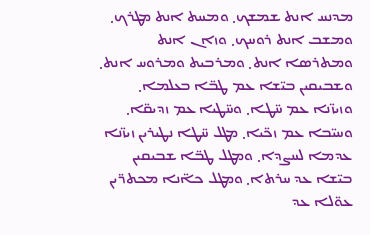ܡܕܢܚ ܐܢܬ ܫܡܫܟ܂ ܘܡܚܬ ܐܢܬ ܡܛܪܟ܂ ܘܡܫܒ ܐܢܬ ܪܘܚܟ܂ ܘܙܐܢ ܐܢܬ ܘܡܬܪܣܐ ܐܢܬ܂ ܘܡܪܒܝܬ ܘܡܪܘܚ ܐܢܬ܂ ܘܫܒܝܩܝܢ ܒܝ̈ܫܐ ܥܡ ܛܒ̈ܐ ܒܥܠܡܐ܂ ܘܙܝܙ̈ܢܐ ܥܡ ܚ̈ܛܐ܂ ܘܚ̈ܛܝܐ ܥܡ ܙܕܝܩ̈ܐ܂ ܘܚܝ̈ܒܐ ܥܡ ܙܟ̈ܝܐ܂ ܡܛܠ ܚ̈ܛܐ ܢܛܝܪܝܢ ܙܝܙ̈ܢܐ ܥܕܡܐ ܠܚܨܕܐ܂ ܘܡܛܠ ܛܒ̈ܐ ܫܒܝܩܝܢ ܒܝ̈ܫܐ ܥܕ ܚܪܬܐ܂ ܘܡܛܠ ܟܐ̈ܢܐ ܡܟܬܪ̈ܝܢ ܥܘ̈ܠܐ ܥܕ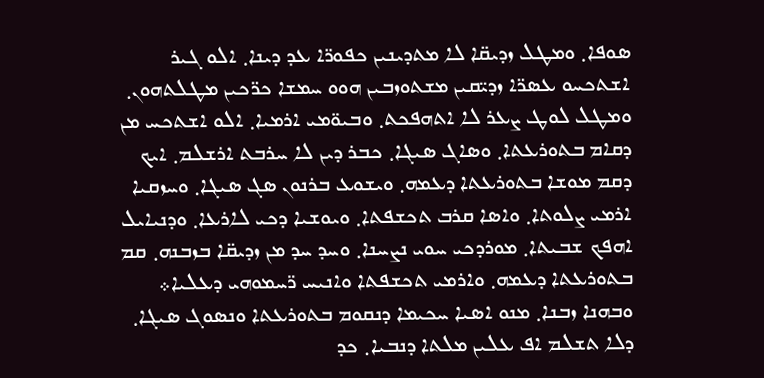ܣܘܦܐ܂ ܘܡܛܠ ܙܕܝܩ̈ܐ ܠܐ ܡܬܕܝܢܝܢ ܟܦܘܪ̈ܐ ܥܕ ܕܝܢܐ܂ ܐܠܘ ܓܝܪ ܐܫܬܟܚܘ ܥܣܪ̈ܐ ܙܕܝ̈ܩܝܢ ܡܫܬܘܙܒܝܢ ܗܘܘ ܚܡܫܐ ܟܪ̈ܟܝܢ ܡܛܠܬܗܘܢ܂ ܘܡܛܠ ܠܘܛ ܨܥܪ ܠܐ ܐܬܗܦܟܬ܂ ܘܒܝܘ̈ܡܝ ܐܪܡܝܐ܂ ܐܠܘ ܐܫܬܟܚ ܡܢ ܕܩܐܡ ܒܬܘܪܥܬܐ܂ ܘܣܐܓ ܣܝܓܐ܂ ܟܒܪ ܕܝܢ ܠܐ ܚܪܒܬ ܐܪܫܠܡ܂ ܐܝܟ ܕܩܡ ܡܘܫܐ ܒܬܘܪܥܬܐ ܕܥܡܗ܂ ܘܝܫܘܥ ܒܪܢܘܢ ܣܓ ܣܝܓܐ܂ ܘܚܙܩܝܐ ܐܪܡܝ ܨܠܘܬܐ܂ ܘܐܣܐ ܩܪܒ ܬܟܫܦܬܐ܂ ܘܝܘܫܝܐ ܕܟܝ ܠܐܪܥܐ܂ ܘܕܢܝܐܝܠ ܐܗܦܟ ܫܒܝܬܐ܂ ܡܘܪܕܟܝ ܚܘܝ ܢܨܚܢܐ܂ ܘܚܕ ܚܕ ܡܢ ܙܕܝܩ̈ܐ ܒܙܒܢܗ܂ ܩܡ ܒܬܘܪܥܬܐ ܕܥܡܗ܂ ܘܐܪܡܝ ܬܟܫܦܬܐ ܘܐܢܝܚ ܪ̈ܚܡܘܗܝ ܕܥܠܝܐ܀
ܘܒܗܢܐ ܙܒܢܐ܂ ܡܢܘ ܐܣܝܐ ܚܟܝܡܐ ܕܢܩܘܡ ܒܬܘܪܥܬܐ ܘܢܣܘܓ ܣܝܓܐ܂ ܕܠܐ ܬܫܠܡ ܐܦ ܥܠܝܢ ܡܠܬܐ ܕܢܒܝܐ܂ ܟܕ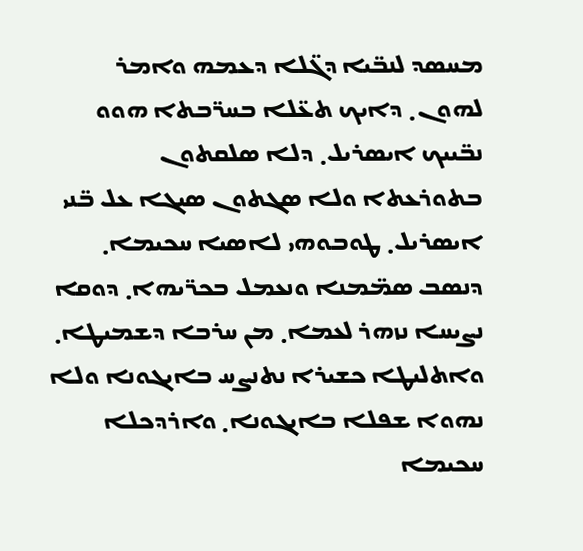ܡܚܣܕ ܠܢܒ̈ܝܐ ܕܓ̈ܠܐ ܕܥܡܗ ܘܐܡܪ ܠܗܘܢ܂ ܕܐܝܟ ܬܥ̈ܠܐ ܒܚܪ̈ܒܬܐ ܗܘܘ ܢܒ̈ܝܝܟ ܐܝܣܪܝܠ܂ ܕܠܐ ܣܠܩܬܘܢ ܒܬܘܪܥܬܐ ܘܠܐ ܣܓܬܘܢ ܣܝܓܐ ܥܠ ܒ̈ܢܝ ܐܝܣܪܝܠ܂ ܛܘܒܘܗܝ ܠܐܣܝܐ ܚܟܝܡܐ܂ ܕܢܣܒ ܣܡ̈ܡܢܐ ܘܢܥܡܠ ܒܟܪ̈ܝܗܐ܂ ܕܘܩܐ ܢܨܝܚܐ ܢܙܗܪ ܠܥܡܐ܂ ܡܢ ܚܪܒܐ ܕܫܡܝܛܐ܂ ܘܐܬܠܝܛܐ ܟܫܝܪܐ ܢܬܢܨܚ ܒܐܝܓܘܢܐ ܘܠܐ ܢܗܘܐ ܫܦܠܐ ܒܐܝܓܘܢܐ܂ ܘܐܪܕܟܠܐ ܚܟܝܡܐ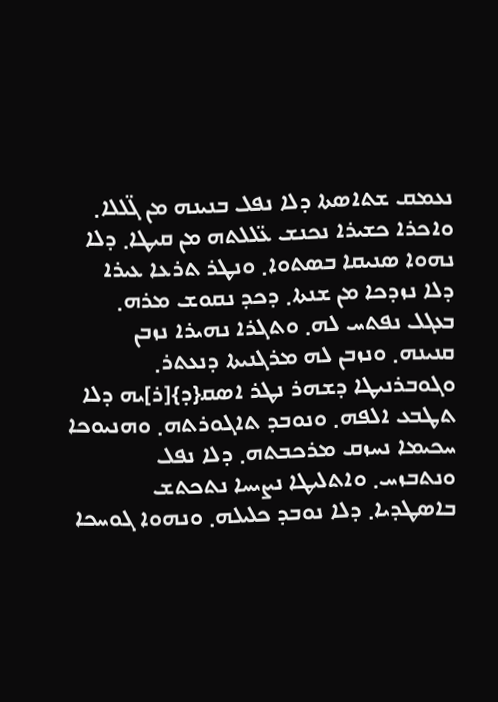ܢܥܡܩ ܫܬܐܣܬܐ ܕܠܐ ܢܦܠ ܒܢܝܢܗ ܡܢ ܓ̈ܠܠܐ܂ ܘܐܟܪܐ ܟܫܝܪܐ ܢܟܢܫ ܥ̈ܠܠܬܗ ܡܢ ܩܝܛܐ܂ ܕܠܐ ܢܗܘܐ ܣܢܝܩܐ ܒܣܬܘܐ܂ ܘܢܛܪ ܬܪܥܐ ܥܝܪܐ ܕܠܐ ܢܙܕܟܐ ܡܢ ܫܢܬܐ܂ ܕܟܕ ܢܩܘܫ ܡܪܗ܂ ܒܥܓܠ ܢܦܬܚ ܠܗ܂ ܘܬܓܪܐ ܢܗܝܪܐ ܢܙܒܢ ܩܢܝܢܗ܂ ܘܢܙܒܢ ܠܗ ܡܪܓܢܝܬܐ ܕܢܥܬܪ܂ ܘܓܘܒܪܢܝܛܐ ܕܫܗܪ ܢܛܪ ܐܣܩ‍{ܕ‍}[ܪ‍]ܝܗ ܕܠܐ ܬܛܒܥ ܐܠܦܗ܂ ܘܢܘܒܕ ܬܐܓܘܪܬܗ܂ ܘܗܢܝܘܟܐ ܚܟܝܡܐ ܢܚܙܩ ܡܪܟܒܬܗ܂ ܕܠܐ ܢܦܠ ܘܢܬܒܙܚ܂ ܘܐܬܠܝܛܐ ܢܨܝܚܐ ܢܬܟܬܫ ܒܐܣܛܕܝܐ܂ ܕܠܐ ܢܘܒܕ ܟܠܝܠܗ܂ ܘܢܗܘܐ ܓܘܚܟܐ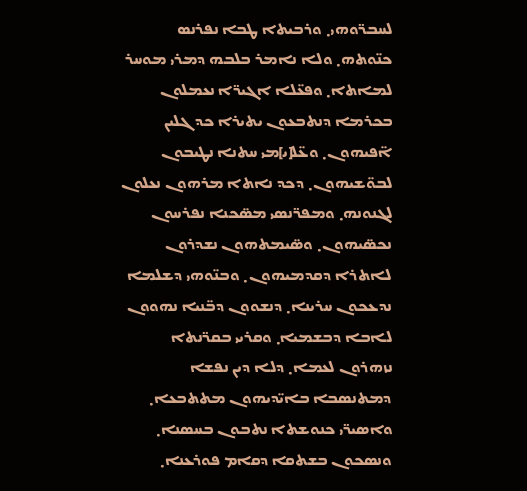ܠܚܒܪ̈ܘܗܝ܂ ܘܪܒܝܬܐ ܛܒܐ ܢܦܪܢܣ ܟܢ̈ܘܬܗ܂ ܘܠܐ ܢܐܡܪ ܒܠܒܗ ܕܡܪܝ ܡܘܚܪ ܠܡܐܬܐ܂ ܘܦܥ̈ܠܐ ܐܓܝܪ̈ܐ ܢܥܡܠܘܢ ܒܟܪܡܐ ܕܢܬܒܥܘܢ ܝܬܝܪܐ ܟܕ ܓܠܝܢ ܐ̈ܦܝܗܘܢ܂ ܘܥ̈ܠ‍[ܝ‍]ܡܝ ܚܬܢܐ ܢܛܝܒܘܢ ܠܒܘ̈ܫܝܗܘܢ܂ ܕܟܕ ܢܐܬܐ ܡܪܗܘܢ ܢܥܠܘܢ ܠܓܢܘܢܗ܂ ܘܡܦܪ̈ܢܣܝ ܡܣ̈ܟܢܐ ܢܦܪܚܘܢ ܢܟܣ̈ܝܗܘܢ܂ ܘܣ̈ܝܡܬܗܘܢ ܢܫܕܪܘܢ ܠܐܬܪܐ ܕܩܕܡܝܗܘܢ܂ ܘܒܢ̈ܘܗܝ ܕܫܠܡܐ ܢܕܥܟܘܢ ܚܪܝܢܐ܂ ܕܢܫܘܘܢ ܕܒ̈ܢܝܐ ܢܗܘܘܢ ܠܐܒܐ ܕܒܫܡܝܐ܂ ܘܩܪܝܝ ܒܩܪ̈ܢܬܐ ܢܙܗܪܘܢ ܠܥܡܐ܂ ܕܠܐ ܕܝܢ ܢܦܫܐ ܕܡܬܢܣܒܐ ܒܐܝ̈ܕܝܗܘܢ ܡܬܬܒܥܐ܂ ܘܐܣܝܪ̈ܝ ܟܢܘܫܬܐ ܢܬܒܘܢ ܒܚܣܢܐ܂ ܘܢܣܟܘܢ ܒܫܬܩܐ ܕܩܐܡ ܦܘܪܥܢܐ܂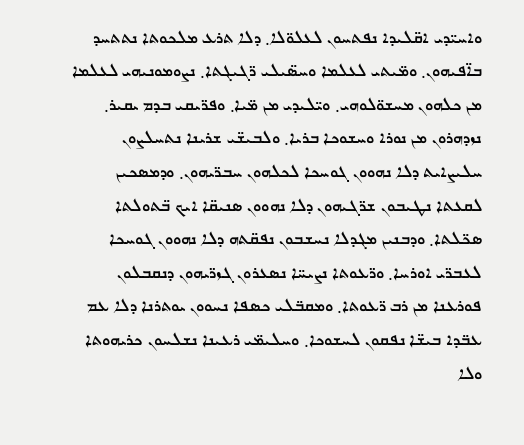ܘܐܚܝ̈ܕܝ ܐܩ̈ܠܝܕܐ ܢܦܬܚܘܢ ܠܥܠܘ̈ܠܐ܂ ܕܠܐ ܬܪܥ ܡܠܟܘܬܐ ܢܬܬܚܕ ܒܐ̈ܦܝܗܘܢ܂ ܘܡ̈ܝܬܝ ܠܥܠܡܐ ܘܚܣ̈ܝܠܝ ܪ̈ܓܝܓܬܐ܂ ܢܨܘܡܘܢܝܗܝ ܠܥܠܡܐ ܡܢ ܟܠܗܘܢ ܡܚܫܘ̈ܠܘܗܝ܂ ܘܝ̈ܠܝܕܝ ܡܢ ܡ̈ܝܐ܂ ܘܦܪ̈ܝܩܝ ܒܕܡ ܝܩܝܪ܂ ܢܙܕܗܪܘܢ ܡܢ ܢܘܪܐ ܘܚܫܘܟܐ ܒܪܝܐ܂ ܘܠܒܝܫ̈ܝ ܫܪܝܢܐ ܢܬܚܠܨܘܢ ܚܠܝܨܐܝܬ ܕܠܐ ܢܗܘܘܢ ܓܘܚܟܐ ܠܟܠܗܘܢ ܚܒܪ̈ܝܗܘܢ܂ ܘܕܡܣܟܝܢ ܠܩܥܬܐ ܢܛܝܒܘܢ ܫܪ̈ܓܝܗܘܢ ܕܠܐ ܢܗܘܘܢ ܣܢܝܩ̈ܐ ܐܝܟ ܒ̈ܬܘܠܬܐ ܣܟ̈ܠܬܐ܂ ܘܕܒܢܝܢ ܡܓܕܠܐ ܢܚܫܒܘܢ ܢܦܩ̈ܬܗ ܕܠܐ ܢܗܘܘܢ ܓܘܚܟܐ ܠܥܒܪ̈ܝ ܐܘܪܚܐ܂ ܘܪ̈ܥܘܬܐ ܢܨܝܚ̈ܐ ܢܣܥܪܘܢ ܓܙܪ̈ܝܗܘܢ ܕܢܩܒܠܘܢ ܦܘܪܥܢܐ ܡܢ ܪܒ ܪ̈ܥܘܬܐ܂ ܘܡܩܒ̈ܠܝ ܟܣܦܐ ܢܚܘܘܢ ܝܘܬܪܢܐ ܕܠܐ ܥܡ ܥܒ̈ܕܐ ܒܝܫ̈ܐ ܢܦܩܘܢ ܠܚܫܘܟܐ܂ ܘܚܠܝܡ̈ܝ ܪܥܝܢܐ ܢܫܠܚܘܢ ܟܪܝܗܘܬܐ ܘܠܐ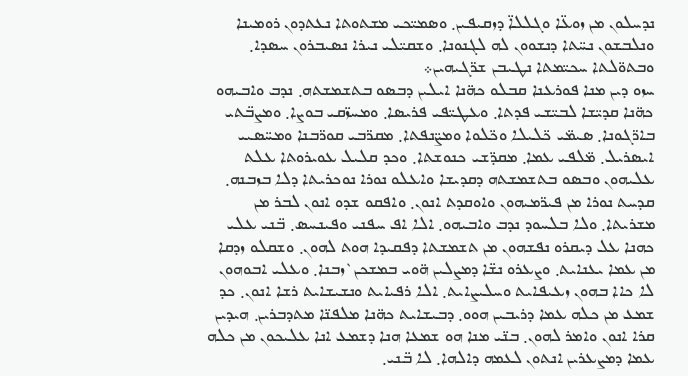ܢܕܚܠܘܢ ܡܢ ܙܘܥ̈ܐ ܘܓܠܠܐ̈ ܕܙܩܝܦܝܢ܂ ܘܣܡܝ̈ܟܝ ܡܫܬܘܬܐ ܢܥܬܕܘܢ ܪܘܡܝܢܐ ܘܢܠܒܫܘܢ ܢܚ̈ܬܐ ܕܢܫܘܘܢ ܠܗ ܠܓܢܘܢܐ܂ ܘܫܩܝ̈ܠܝ ܢܝܪܐ ܢܣܝܒܪܘܢ ܚܣܕܐ܂ ܘܒܬܘ̈ܠܬܐ ܚܟܝ̈ܡܬܐ ܢܛܝܒܢ ܫܪ̈ܓܝܗܝܢ܀
ܚܙܘ ܕܝܢ ܡܢܐ ܦܘܪܥܢܐ ܩܒܠܘ ܟܗ̈ܢܐ ܐܝܠܝܢ ܕܒܣܘ ܒܬܫܡܫܬܗ܂ ܢܕܒ ܘܐܒܝܗܘ ܟܗ̈ܢܐ ܩܕܝ̈ܫܐ ܠܒܝ̈ܫܝ ܦܕܬܐ܂ ܘܥܛܝ̈ܦܝ ܦܪܝܣܐ܂ ܘܡܚܙ̈ܩܝ ܒܘܨܐ܂ ܘܡܨܒ̈ܬܝ ܒܐܪ̈ܓܘܢܐ܂ ܣܝܡ̈ܝ ܟ̈ܠܝܠܐ ܘܟ̈ܠܘܐ ܘܡܨ̈ܢܦܬܐ܂ ܡܩܪ̈ܒܝ ܩܘܪ̈ܒܢܐ ܘܡܚ̈ܣܝܝ ܐܝܣܪܝܠ܂ ܡ̈ܠܦܝ ܥܡܐ܂ ܡܩܕ̈ܫܝ ܟܢܘܫܬܐ܂ ܘܟܕ ܩܠܝܠ ܥܘܝܪܘܬܐ ܥܠܬ ܥܠܝܗܘܢ ܘܒܣܘ ܒܬܫܡܫܬܗ ܕܩܕܝܫܐ ܘܐܥܠܘ ܢܘܪܐ ܢܘܟܪܝܬܐ ܕܠܐ ܒܙܒܢܗ܂ ܩܕܚܬ ܢܘܪܐ ܡܢ ܦܝܪ̈ܡܝܗܘܢ ܘܐܘܩܕܬ ܐܢܘܢ܂ ܘܐܦܩܘ ܫܕܘ ܐܢܘܢ ܠܒܪ ܡܢ ܡܫܪܝܬܐ܂ ܘܠܐ ܒܠܚܘܕ ܢܕܒ ܘܐܒܝܗܘ܂ ܐܠܐ ܐܦ ܚܦܢܝ ܘܦܝܢܚܣ܂ ܒ̈ܢܝ ܥܠܝ ܟܗܢܐ ܥܠ ܕܝܩܪܘ ܢܦܫܗܘܢ ܡܢ ܬܫܡܫܬܐ ܕܦܩܝܕܐ ܗܘܬ ܠܗܘܢ܂ ܘܫܩܠܘ ܙܕܩܐ ܡܢ ܥܡܐ ܝܥܢܐܝܬ܂ ܘܨܥܪܘ ܢܫ̈ܐ ܕܡܨܠܝܢ ܗ̈ܘܝ ܒܡܫܟܢ`ܙܒܢܐ܂ ܘܥܠܝ ܐܒܘܗܘܢ ܠܐ ܟܐܐ ܒܗܘܢ ܙܥܝܦܐܝܬ ܘܚܠܝܨܐܝܬ܂ ܐܠܐ ܪܦܝܐܝܬ ܘܢܫܝܫܐܝܬ ܪܫܐ ܐܢܘܢ܂ ܟܕ ܫܡܥ ܡܢ ܟܠܗ ܥܡܐ ܕܪܝܒܝܢ ܗܘܘ܂ ܕܒܝܫܐܝܬ ܟܗ̈ܢܐ ܡܠܦܢ̈ܐ ܡܬܕܒܪܝܢ܂ ܗܝܕܝܢ ܩܪܐ ܐܢܘܢ ܘܐܡܪ ܠܗܘܢ܂ ܒܢ̈ܝ ܡܢܐ ܗܘ ܫܡܥܐ ܗܢܐ ܕܫܡܥ ܐܢܐ ܥܠܝܟܘܢ ܡܢ ܟܠܗ ܥܡܐ ܕܡܨܥܪܝܢ ܐܢܬܘܢ ܠܥܡܗ ܕܐܠܗܐ܂ ܠܐ ܒ̈ܢܝ܂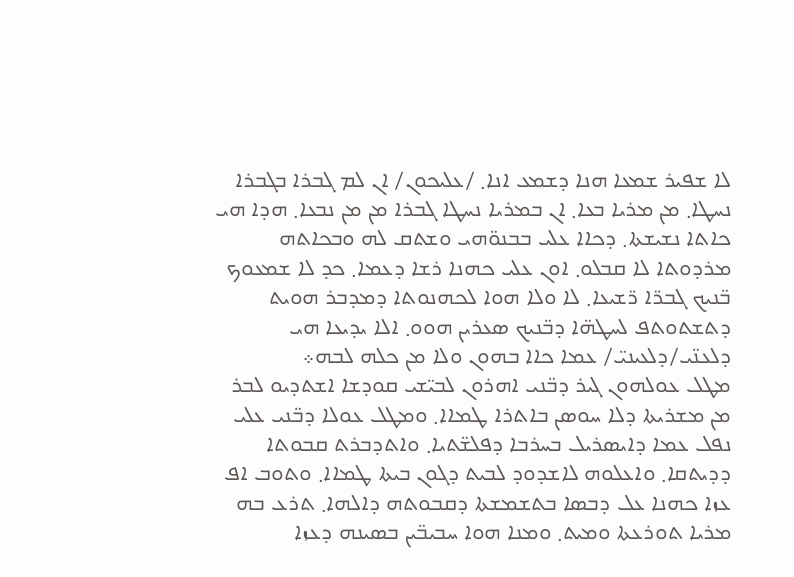ܠܐ ܫܦܝܪ ܫܡܥܐ ܗܢܐ ܕܫܡܥ ܐܢܐ܂ /ܥܠܝܟܘܢ/ ܐܢ ܠܡ ܓܒܪܐ ܒܓܒܪܐ ܢܚܛܐ܂ ܡܢ ܡܪܝܐ ܒܥܐ܂ ܐܢ ܒܡܪܝܐ ܢܚܛܐ ܓܒܪܐ ܡܢ ܡܢ ܢܒܥܐ܂ ܗܕܐ ܗܝ ܟܐܬܐ ܢܫܝܫܬܐ܂ ܕܟܐܐ ܥܠܝ ܒܒܢܘ̈ܗܝ ܘܫܬܩ ܠܗ ܘܒܟܐܬܗ ܡܪܕܘܬܐ ܠܐ ܩܒܠܘ܂ ܐܘܢ ܥܠܝ ܟܗܢܐ ܪܫܐ ܕܥܡܐ܂ ܟܕ ܠܐ ܫܡܥܘܟ ܒ̈ܢܝܟ ܓܒܪ̈ܐ ܪ̈ܫܝܥܐ܂ ܠܐ ܘܠܐ ܗܘܐ ܠܟܗܢܘܬܐ ܕܡܕܒܪ ܗܘܝܬ ܕܬܫܬܘܬܦ ܠܚܛܗ̈ܐ ܕܒ̈ܢܝܟ ܣܥܪܝܢ ܗܘܘ܂ ܐܠܐ ܝܕܝܥܐ ܗܝ ܕܠܥܢ̈ܝ/ܕܠܥܝܢܝ̈/ ܥܡܐ ܟܐܐ ܒܗܘܢ ܘܠܐ ܡܢ ܟܠܗ ܠܒܗ܀
ܡܛܠ ܥܘܠܗܘܢ ܓܝܪ ܕܒ̈ܢܝ ܐܗܪܘܢ ܠܒܝ̈ܫܝ ܩܘܕܫܐ ܐܫܬܕܝܘ ܠܒܪ ܡܢ ܡܫܪܝܬܐ ܕܠܐ ܚܘܣܢ ܒܐܬܪܐ ܛܡܐܐ܂ ܘܡܛܠ ܥܘܠܐ ܕܒ̈ܢܝ ܥܠܝ ܢܦܠ ܥܡܐ ܕܐܝܣܪܝܠ ܒܚܪܒܐ ܕܦܠܫ̈ܬܝܐ܂ ܘܐܬܕܒܪܬ ܩܒܘܬܐ ܕܕܝܬܩܐ܂ ܘܐܥܠܘܗ ܠܐܫܕܘܕ ܠܒܝܬ ܕܓܘܢ ܒܝܬܐ ܛܡܐܐ܂ ܘܬܘܒ ܐܦ ܥܙܐ ܟܗܢܐ ܥܠ ܕܒܣܐ ܒܬܫܡܫܬܐ ܕܩܒܘܬܗ ܕܐܠܗܐ܂ ܬܪܥ ܒܗ ܡܪܝܐ ܬܘܪܥܬܐ ܘܡܝܬ܂ ܘܡܢܐ ܗܘܐ ܚܒܝܒ̈ܝܢ ܒܣܝܢܗ ܕܥܙܐ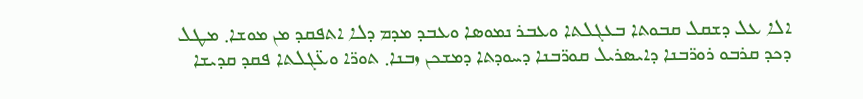ܐܠܐ ܥܠ ܕܫܩܠ ܩܒܘܬܐ ܒܥܓܠܬܐ ܘܥܒܪ ܢܡܘܣܐ ܘܥܒܕ ܡܕܡ ܕܠܐ ܐܬܦܩܕ ܡܢ ܡܘܫܐ܂ ܡܛܠ ܕܟܕ ܩܪܒܘ ܪܘܪ̈ܒܢܐ ܕܐܝܣܪܝܠ ܩܘܪ̈ܒܢܐ ܕܚܘܕܬܐ ܕܡܫܟܢ ܙܒܢܐ܂ ܬܘܪ̈ܐ ܘܥ̈ܓܠܬܐ ܦܩܕ ܩܕܝܫܐ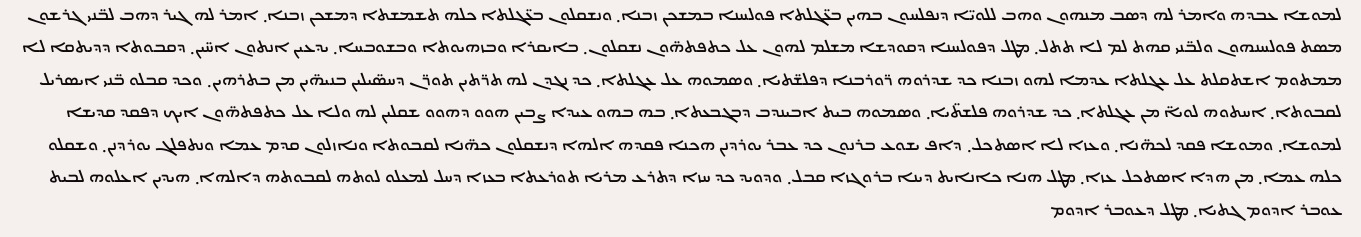ܠܡܘܫܐ ܥܒܕܗ ܘܐܡܪ ܠܗ ܕܣܒ ܡܢܗܘܢ ܘܗܒ ܠܠܘܝ̈ܐ ܕܢܦܠܚܘܢ ܒܗܝܢ ܒܥ̈ܓܠܬܐ ܦܘܠܚܢܐ ܒܡܫܟܢ ܙܒܢܐ܂ ܘܢܫܩܠܘܢ ܒܥ̈ܓܠܬܐ ܟܠܗ ܬܫܡܫܬܐ ܕܡܫܟܢ ܙܒܢܐ܂ ܐܡܪ ܠܗ ܓܝܪ ܕܗܒ ܠܒ̈ܢܝ ܓܪܫܘܢ ܡܣܬ ܦܘܠܚܢܗܘܢ ܘܠܒ̈ܢܝ ܩܗܬ ܠܡ ܠܐ ܬܬܠ܂ ܡܛܠ ܕܦܘܠܚܢܐ ܕܩܘܕܫܐ ܡܫܠܡ ܠܗܘܢ ܥܠ ܟܬܦܬܗ̈ܘܢ ܢܫܩܠܘܢ܂ ܒܐܝܩܪܐ ܘܒܙܗܝܘܬܐ ܘܒܫܘܒܚܐ܂ ܝܕܥܝܢ ܐܢܬܘܢ ܐܚ̈ܝܢ܂ ܕܩܒܘܬܐ ܕܕܝܬܩܐ ܠܐ ܡܡܬܘܡ ܐܫܬܩܠܬ ܥܠ ܥܓܠܬܐ ܥܕܡܐ ܠܗܘ ܙܒܢܐ ܟܕ ܫܕܪܘܗ ܪ̈ܘܪܒܢܐ ܕܦܠܫ̈ܬܝܐ܂ ܘܣܡܘܗ ܥܠ ܥܓܠܬܐ܂ ܟܕ ܢܓܕܢ ܠܗ ܬܪ̈ܬܝܢ ܬܘܪ̈ܢ ܕܚܣ̈ܝܠܝܢ ܒܢܝܗ̈ܝܢ ܡܢ ܒܬܪܗܝܢ܂ ܘܟܕ ܩܒܠܘ ܒ̈ܢܝ ܐܝܣܪܝܠ ܠܩܒܘܬܐ܂ ܐܚܬܘܗ ܠܘܝܐ̈ ܡܢ ܥܓܠܬܐ܂ ܟܕ ܫܕܪܘܗ ܦܠܫܬ̈ܝܐ܂ ܘܣܡܘܗ ܒܝܬ ܐܒܝܢܕܒ ܕܒܓܒܥܬܐ܂ ܒܗ ܒܗܘ ܥܝܕܐ ܨܒܝܢ ܗܘܘ ܕܗܘܘ ܫܩܠܝܢ ܠܗ ܘܠܐ ܥܠ ܟܬܦܬܗ̈ܘܢ ܐܝܟ ܕܦܩܕ ܩܕܝܫܐ ܠܡܘܫܐ܂ ܘܡܘܫܐ ܦܩܕ ܠܟܗ̈ܢܐ܂ ܘܥܙܐ ܠܐ ܐܣܬܟܠ܂ ܕܐܦ ܝܫܘܥ ܒܪܢܘܢ ܟܕ ܥܒܪ ܝܘܪܕܢܢ ܗܟܢܐ ܦܩܕܗ ܐܠܗܐ ܕܢܫܩܠܘܢ ܟܗ̈ܢܐ ܠܩܒܘܬܐ ܘܢܐܙܠܘܢ ܩܕܡ ܥܡܐ ܘܢܬܦܠܓ ܝܘܪܕܢܢ܂ ܘܫܩܠܘ ܟܠܗ ܥܡܐ܂ ܡܢ ܗܕܐ ܐܣܬܟܠ ܥܙܐ܂ ܡܛܠ ܗܢܐ ܟܐܢܐܝܬ ܕܝܢܐ ܒܪܘܓܙܐ ܩܒܠ܂ ܘܕܘܝܕ ܟܕ ܚܙܐ ܕܬܪܥ ܡܪܝܐ ܬܘܪܥܬܐ ܒܥܙܐ ܕܚܠ ܠܡܥܠܘ ܠܘܬܗ ܠܩܒܘܬܗ ܕܐܠܗܐ܂ ܗܝܕܝܢ ܐܥܠܘܗ ܠܒܝܬ ܥܘܒܪ ܐܕܘܡ ܓܬܝܐ܂ ܡܛܠ ܕܥܘܒܪ ܐܕܘܡ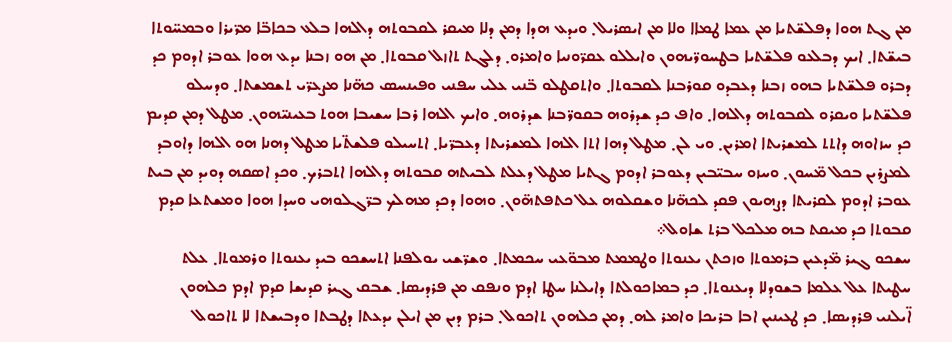ܡܢ ܓܬ ܗܘܐ ܕܦܠܫ̈ܬܝܐ ܡܢ ܥܡܐ ܛܡܐܐ ܘܠܐ ܡܢ ܐܝܣܪܝܠ܂ ܘܝܕܥ ܗܕܐ ܕܡܢ ܕܠܐ ܡܝܩܪ ܠܩܒܘܬܗ ܕܐܠܗܐ ܒܠܥ ܒܟܐܒ̈ܐ ܡܪ̈ܝܪܐ ܘܒܡܚ̈ܘܬܐ ܒܝܫ̈ܬܐ܂ ܐܝܟ ܕܒܠܥܘ ܦܠܫ̈ܬܝܐ ܒܛܚܘܪ̈ܝܗܘܢ ܘܐܝܠܠܘ ܥܩܪ̈ܘܢܝܐ ܘܐܡܪܘ܂ ܕܠܓܬ ܬܐܙܠ ܩܒܘܬܐ܂ ܡܢ ܗܘ ܙܒܢܐ ܝܕܥ ܗܘܐ ܥܘܒܪ ܐܕܘܡ ܟܕ ܕܒܪܘ ܦܠܫ̈ܬܝܐ ܒܗܘ ܙܒܢܐ ܕܥܒܕܘ ܩܘܪܒܢܐ ܠܩܒܘܬܐ܂ ܘܐܬܩܛܠܘ ܒ̈ܢܝ ܥܠܝ ܚܦܢܝ ܘܦܝܢܚܣ ܟܗ̈ܢܐ ܡܨܥܪ̈ܝ ܬܫܡܫܬܐ܂ ܘܕܚܠܘ ܦܠܫ̈ܬܝܐ ܘܝܩܪܘ ܠܩܒܘܬܗ ܕܐܠܗܐ܂ ܘܐܦ ܟܕ ܫܕܪܘܗ ܒܩܘܪ̈ܒܢܐ ܫܕܪܘܗ܂ ܘܐܝܟ ܐܠܗܐ ܪܒܐ ܚܫܝܒܐ ܗܘܬ ܒܥܝܢܝ̈ܗܘܢ܂ ܡܛܠ ܕܡܢ ܩܕܝܡ ܟܕ ܚܙܐܘܗ ܕܐܬܬ ܠܡܫܪܝܬܐ ܐܡܪܝܢ܂ ܘܝ ܠܢ܂ ܡܛܠ ܕܗܐ ܐܬܐ ܐܠܗܐ ܠܡܫܪܝܬܐ ܕܥܒܪ̈ܝܐ܂ ܐܬܚܝܠܘ ܦܠܫܬ̈ܝܐ ܡܛܠ ܕܗܢܐ ܗܘ ܐܠܗܐ ܕܐܘܒܕ ܠܡܨܪܝܢ ܒܟܠ ܡ̈ܚܘܢ܂ ܘܚܙܘ ܚܒܝ̈ܒܝܢ ܕܥܘܒܪ ܐܕܘܡ ܓܬܝܐ ܡܛܠ ܕܥܠܬ ܠܒܝܬܗ ܩܒܘܬܗ ܕܐܠܗܐ ܐܬܒܪܟ܂ ܘܟܕ ܐܣܩܗ ܕܘܝܕ ܡܢ ܒܝܬ ܥܘܒܪ ܐܕܘܡ ܠܩܪܝܬܐ ܕܨܗܝܘܢ ܦܩܕ ܠܟܗ̈ܢܐ ܘܫܩܠܘܗ ܥܠ ܟܬܦܬܗ̈ܘܢ܂ ܘܗܘܐ ܕܟܕ ܡܗܠܟ ܒܪ̈ܓܠܘܗܝ ܘܚܕܐ ܗܘܐ ܘܡܫܬܥܐ ܩܕܡ ܩܒܘܬܐ ܟܕ ܡܝܩܬ ܒܗ ܡܠܟܠ ܒܪܬ ܫܐܘܠ܀
ܚܫܟܘ ܓܝܪ ܡ̈ܕܥܝܢ ܒܪܡܘܬܐ ܘܙܟܬܢ ܝܥܢܘܬܐ ܘܛܡܡܬ ܡܒܘ̈ܥܝ ܚܟܡܬܐ܂ ܘܫܪ̈ܫܝ ܝܘܠܦܢܐ ܐܬܚܫܟܘ ܒܝܕ ܝܥܢܘܬܐ ܘܪܡܘܬܐ܂ ܥܠܬ ܚܛܝܬܐ ܥܠ ܥܠܡܐ ܒܫܘܕܠܐ ܕܝܥܢܘܬܐ܂ ܟܕ ܒܡܐܟܘܠܬܐ ܕܐܝܠܢܐ ܚܛܐ ܐܕܡ ܘܢܦܩ ܡܢ ܦܪܕܝܣܐ܂ ܫܒܩ ܓܝܪ ܩܕܝܫܐ ܩܕܡ ܐܕܡ ܟܠܗܘܢ ܐ̈ܝܠܢܝ ܦܪܕܝܣܐ܂ ܟܕ ܛܥܝܢܝܢ ܐܒܐ ܒܪܝܟܐ ܘܐܡܪ ܠܗ܂ ܕܡܢ ܟܠܗܘܢ ܬܐܟܘܠ܂ ܒܪܡ ܕܝܢ ܡܢ ܐܝܠܢ ܝܕܥܬܐ ܕܛܒܬܐ ܘܕܒܝܫܬܐ ܠܐ ܬܐܟܘܠ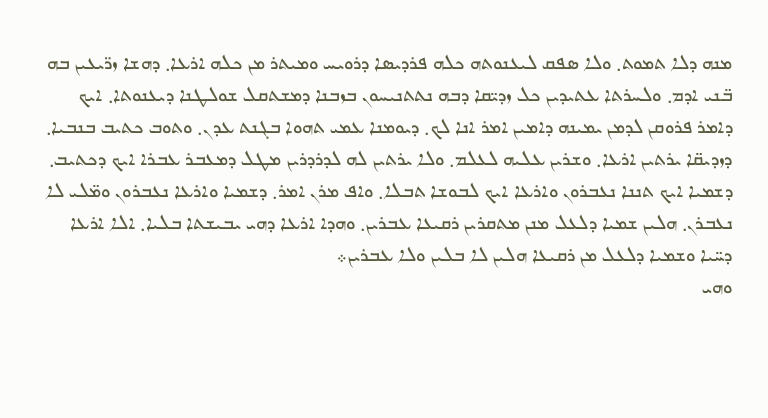ܡܢܗ ܕܠܐ ܬܡܘܬ܂ ܘܠܐ ܣܦܩ ܠܝܥܢܘܬܗ ܟܠܗ ܦܪܕܝܣܐ ܕܪܘܝܚ ܘܡܝܬܪ ܡܢ ܟܠܗ ܐܪܥܐ܂ ܕܗܫܐ ܙܪ̈ܝܥܝܢ ܒܗ ܒ̈ܢܝ ܐܕܡ܂ ܘܠܚܪܬܐ ܥܬܝܕܝܢ ܟܠ ܙܕܝ̈ܩܐ ܕܒܗ ܢܬܬܢܝܚܘܢ ܒܙܒܢܐ ܕܡܫܬܩܠ ܫܘܠܛܢܐ ܕܝܥܢܘܬܐ܂ ܐܝܟ ܕܐܡܪ ܦܪܘܩܢ ܠܕܡܢ ܝܡܝܢܗ ܕܐܡܝܢ ܐܡܪ ܐܢܐ ܠܟ܂ ܕܝܘܡܢܐ ܥܡܝ ܬܗܘܐ ܒܓܢܬ ܥܕܢ܂ ܘܬܘܒ ܟܬܝܒ ܒܢܒܝܐ܂ ܕܙܕܝܩ̈ܐ ܝܪܬܝܢ ܐܪܥܐ܂ ܘܫܪܝܢ ܥܠܝܗ ܠܥܠܡ܂ ܘܠܐ ܝܪܬܝܢ ܠܗ ܠܕܪܕܪܝܢ ܡܛܠ ܕܡܥܒܪ ܥܒܪܐ ܐܝܟ ܕܟܬܝܒ܂ ܕܫܡܝܐ ܐܝܟ ܬܢܢܐ ܢܥܒܪܘܢ ܘܐܪܥܐ ܐܝܟ ܠܒܘܫܐ ܬܒܠܐ܂ ܘܐܦ ܡܪܢ ܐܡܪ܂ ܕܫܡܝܐ ܘܐܪܥܐ ܢܥܒܪܘܢ ܘܡ̈ܠܝ ܠܐ ܢܥܒܪܢ܂ ܗܠܝܢ ܫܡܝܐ ܕܠܥܠ ܡܢܢ ܡܬܩܪܝܢ ܪܩܝܥܐ ܥܒܪܝܢ܂ ܘܗܕܐ ܐܪܥܐ ܕܗܝ ܝܒܝܫܬܐ ܒܠܝܐ܂ ܐܠܐ ܐܪܥܐ ܕܚ̈ܝܐ ܘܫܡܝܐ ܕܠܥܠ ܡܢ ܪܩܝܥܐ ܗܠܝܢ ܠܐ ܒܠܝܢ ܘܠܐ ܥܒܪܝܢ܀
ܘܗܝ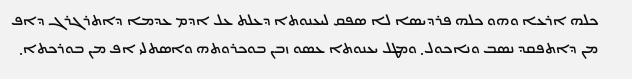ܟܠܗ ܐܪܥܐ ܘܗܘ ܟܠܗ ܦܪܕܝܣܐ ܠܐ ܣܦܩ ܠܝܥܢܘܬܐ ܕܥܠܬ ܥܠ ܐܕܡ ܥܕܡܐ ܕܐܬܪܓܪܓ ܕܐܦ ܡܢ ܕܐܬܦܩܕ ܢܣܒ ܘܢܐܟܘܠ܂ ܘܡܛܠ ܝܥܢܘܬܐ ܥܣܘ ܙܒܢ ܒܘܟܪܘܬܗ ܘܐܣܬܠܝ ܐܦ ܡܢ ܒܘܪܟܬܐ܂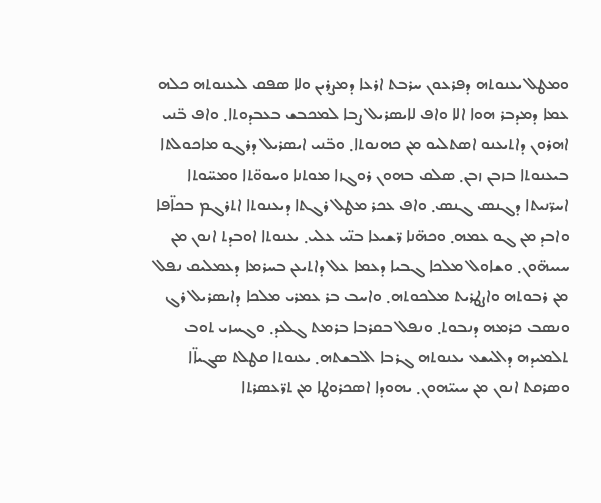ܘܡܛܠ ܝܥܢܘܬܗ ܕܦܪܥܘܢ ܚܪܒܬ ܐܪܥܐ ܕܡܨܪܝܢ ܘܠܐ ܣܦܩ ܠܝܥܢܘܬܗ ܟܠܗ ܥܡܐ ܕܡܕܒܪ ܗܘܐ ܐܠܐ ܘܐܦ ܠܐܝܣܪܝܠ ܨܒܐ ܠܡܟܒܫ ܒܥܒܕܘܬܐ܂ ܘܐܦ ܒ̈ܢܝ ܐܗܪܘܢ ܕܐܬܝܥܢܘ ܐܣܬܠܝܘ ܡܢ ܟܗܢܘܬܐ܂ ܘܒ̈ܢܝ ܐܝܣܪܝܠ ܕܪܓܘ ܡܐܟܘܠܬܐ ܒܝܥܢܘܬܐ ܒܙܒܢ ܙܒܢ܂ ܣܠܩ ܒܗܘܢ ܪܘܓܙܐ ܡܘܬܢܐ ܘܚܘܘ̈ܬܐ ܘܡܚ̈ܘܬܐ ܐܚܪ̈ܢܝܬܐ ܕܓܢܣ ܓܢܣ܂ ܘܐܦ ܥܟܪ ܡܛܠ ܪܓܬܐ ܕܝܥܢܘܬܐ ܐܬܪܓܡ ܒܟܐ̈ܦܐ ܘܐܒܕ ܡܢ ܓܘ ܥܡܗ܂ ܘܟܗ̈ܢܐ ܪ̈ܫܝܥܐ ܒܢ̈ܝ ܥܠܝ܂ ܝܥܢܘܬܐ ܐܘܒܕܬ ܐܢܘܢ ܡܢ ܚܝܝܗ̈ܘܢ܂ ܘܫܐܘܠ ܡܠܟܐ ܓܒܝܐ ܕܥܡܐ ܥܠ ܕܐܬܝܥܢ ܒܚܪܡܐ ܕܥܡܠܝܩ ܢܦܠ ܡܢ ܪܒܘܬܗ ܘܐܨܛܪܝܬ ܡܠܟܘܬܗ܂ ܘܐܚܒ ܒܪ ܥܡܪܝ ܡܠܟܐ ܕܐܝܣܪܝܠ ܪܓ ܘܢܣܒ ܟܪܡܗ ܕܢܒܘܬ܂ ܘܢܦܠ ܒܩܪܒܐ ܒܪܡܬ ܓܠܥܕ܂ ܘܓܚܙܝ ܬܘܒ ܬܠܡܝܕܗ ܕܐܠܝܫܥ ܝܥܢܘܬܗ ܓܪܒܐ ܐܠܒܫܬܗ܂ ܝܥܢܘܬܐ ܩܛܠܬ ܣܓܝܐ̈ܐ ܘܣܪܩܬ ܐܢܘܢ ܡܢ ܚܝܝ̈ܗܘܢ܂ ܝܗܘܕܐ ܐܣܟܪܘܛܐ ܡܢ ܬܪ̈ܥܣܪܬܐ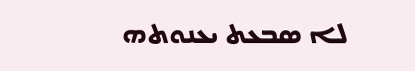ܠܐ ܣܒܥܬ ܝܥܢܘܬܗ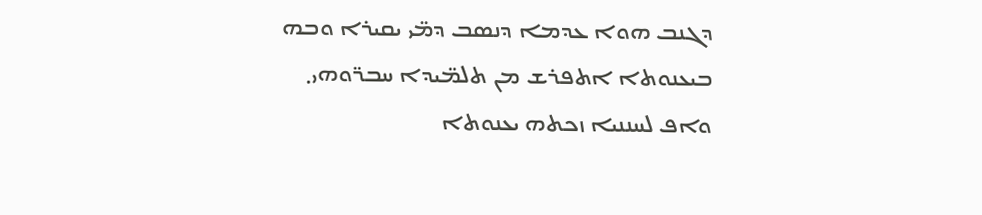ܕܓܢܒ ܗܘܐ ܥܕܡܐ ܕܢܣܒ ܕܡ̈ܝ ܝܩܝܪܐ ܘܒܗ ܒܝܥܢܘܬܐ ܐܬܦܪܫ ܡܢ ܬܠܡ̈ܝܕܐ ܚܒܪ̈ܘܗܝ܂ ܘܐܦ ܠܚܢܢܝܐ ܙܟܬܗ ܝܥܢܘܬܐ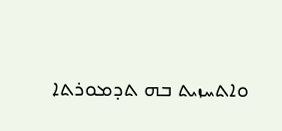ܘܐܬܚܙܝܬ ܒܗ ܬܕܡܘܪܬܐ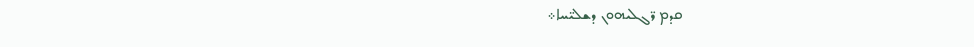ܩܕܡ ܪ̈ܓܠܝܗܘܢ ܕܫܠܝ̈ܚܐ܀